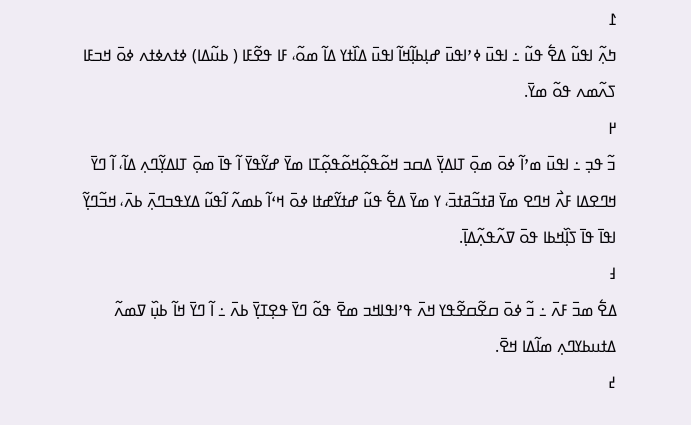߁
ߤߍ߲߬ ߊߟߎ߬ ߡߐ߱ ߟߎ߬ ߸ ߊߟߎ߫ ߦߴߊߟߎ߫ ߝߊ߲ߕߊ߲߬ߞߊ߬ ߊߟߎ߫ ߡߊ߰ߙߌ ߡߊ߬ ߘߋ߬، ߓߊ ߟߐ߬ߓߊ ( ߕߎ߬ߡߊ) ߦߙߍߦߙߍ ߦߋ߫ ߞߏߓߊ ߖߍ߬ߘߍ ߟߋ߬ ߘߌ߫.
߂
ߏ߬ ߟߏ߲ ߸ ߊߟߎ߫ ߘߴߊ߬ ߦߋ߫ ߘߋ߲߫ ߠߊߡߌ߲߫ ߡߛߏ ߞߋ߬ߟߋ߲߬ߞߋ߬ߟߋ߲߬ߠߊ ߘߌ߫ ߝߌ߬ߟߌ߫ ߊ߬ ߟߊ߫ ߘߋ߲߫ ߠߊߡߌ߲߬ߣߍ߲ ߡߊ߬، ߊ߬ ߣߌ߫ ߞߣߐߡߊ ߓߍ߯ ߞߣߐ ߘߌ߫ ߥߙߏ߬ߥߙߏ߫، ߌ ߘߌ߫ ߡߐ߱ ߟߎ߬ ߝߙߌ߬ߝߙߊ ߦߋ߫ ߞߵߊ߬ ߕߘߍ߬ ߊ߬ߟߎ߬ ߡߌߟߏߣߍ߲߫ ߕߍ߫، ߞߏ߬ߣߌ߲߬ ߊߟߊ߫ ߟߊ߫ ߖߊ߲߰ߞߕߊ ߟߋ߫ ߜߍ߬ߟߍ߲߬ߡߊ߲߫.
߃
ߡߐ߱ ߘߏ߫ ߓߍ߫ ߸ ߏ߬ ߦߋ߫ ߛߐ߬ߛߐ߬ߟߌ ߞߍ߫ ߟߴߊߟߊߞߏ ߘߐ߫ ߟߋ߬ ߣߌ߫ ߟߐ߲ߠߌ߲߫ ߕߍ߫ ߸ ߊ߬ ߣߌ߫ ߞߊ߬ ߕߎ߲߰ ߜߘߍ߬ ߡߙߎߕߌߣߍ߲ ߘߊ߬ߡߊ ߞߐ߫.
߄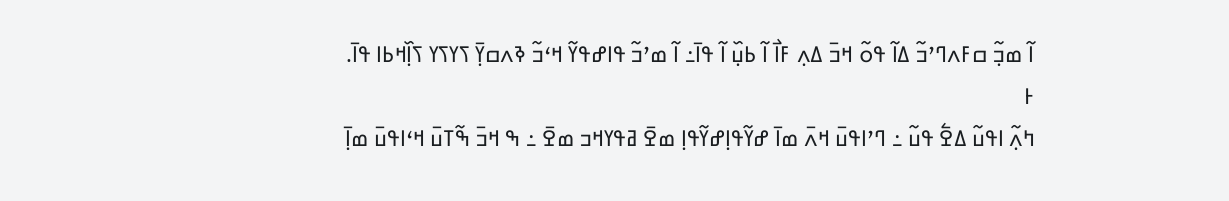ߊ߬ ߘߏ߲߬ ߛߓߍߣߴߏ߬ ߡߊ߬ ߟߋ߬ ߞߏ߫ ߡߍ߲ ߓߊ߯ ߊ߬ ߕߎ߲߰ ߊ߬ ߟߊ߫߸ ߊ߬ ߘߴߏ߬ ߟߊߝߟߌ߬ ߞߵߏ߬ ߢߍߛߌ߲߫ ߖߌߖߌ ߖߊ߲߰ߞߕߊ ߟߊ߫.
߅
ߤߍ߲߬ ߊߟߎ߬ ߡߐ߱ ߟߎ߬ ߸ ߣߴߊߟߎ߫ ߞߍ߫ ߘߊ߫ ߝߌ߬ߟߊ߲ߝߌ߬ߟߊ߲ ߘߐ߫ ߥߟߌߞߏ ߘߐ߫ ߸ ߒ ߞߏ߫ ߒ߬ߠߎ߫ ߞߵߊߟߎ߫ ߘߊ߲߫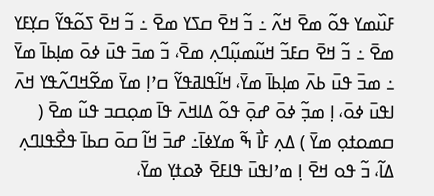ߓߎ߰ߘߌ ߟߋ߬ ߘߐ߫ ߞߍ߬ ߸ ߏ߬ ߞߐ߫ ߛߖߌ ߘߐ߫ ߸ ߏ߬ ߞߐ߫ ߖߋ߬ߟߌ߬ ߛߌ߲ߓߌ ߘߐ߫ ߸ ߏ߬ ߞߐ߫ ߛߓߏ߬ ߞߎ߬ߘߎ߲߬ߣߍ߲ ߘߐ߫، ߏ߬ ߘߏ߫ ߟߎ߫ ߦߋ߫ ߘߊ߲ߕߊ߫ ߘߌ߫ ߸ ߘߏ߫ ߟߎ߫ ߕߍ߫ ߘߊ߲ߕߊ߫ ߘߌ߫، ߞߊ߬ߟߊߥߟߌ߬ ߛߴߊ߲ ߘߌ߫ ߘߐ߬ߞߣߍ߬ߟߌ ߞߍ߫ ߊߟߎ߫ ߦߋ߫، ߊ߲ ߘߏ߲߬ ߦߋ߫ ߝߋ߲߫ ߟߋ߬ ߡߊߞߍ߫ ߟߊ߫ ߘߋ߲ߛߏ ߟߎ߬ ߘߐ߫ ( ߛߘߋߙߋ߲ ߘߌ߫ ) ߡߍ߲ ߓߊ߯ ߒ߬ ߘߌߦߊ߫߸ ߝߏ߫ ߞߊ߬ ߛߋ߫ ߛߕߊ߫ ߟߐ߯ߟߊߣߍ߲ ߡߊ߬، ߏ߬ ߟߋ ߞߐ߫ ߊ߲ ߘߴߊߟߎ߫ ߟߊߓߐ߫ ߢߋߙߌ߲ ߘߌ߫،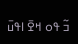ߏ߬ ߟߋ ߞߐ߫ ߊߟߎ߫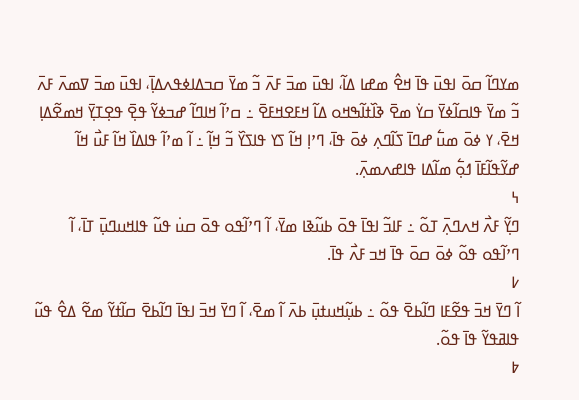ߘߌߣߊ߬ ߛߋ߫ ߊߟߎ߫ ߟߊ߫ ߞߐ߮ ߘߝߊ ߡߊ߬، ߊߟߎ߫ ߘߏ߫ ߓߍ߫ ߏ߬ ߘߌ߫ ߛߏߡߊߦߟߍߡߊ߲߫، ߊߟߎ߫ ߘߏ߫ ߜߘߍ߫ ߓߍ߫ ߏ߬ ߘߌ߫ ߟߊߛߊ߬ߦߌ߫ ߛߌ߭ ߘߐ߫ ߢߊ߰ߙߊ߬ߒߞߋ ߡߊ߬ ߞߓߐߞߓߐ߫ ߸ ߛߴߊ߬ ߞߊߣߊ߬ ߝߏߦߌ߬ ߟߐ߲߫ ߟߐ߲ߠߌ߲߫ ߞߘߐ߬ߡߊ߲ ߞߐ߫، ߌ ߦߋ߫ ߘߎ߱ ߝߣߊ߫ ߖߊ߬ߣߍ߲ ߦߋ߫ ߟߊ߫، ߣߴߊ߲ ߞߊ߬ ߖߌ ߟߊߖߌ߰ ߏ߬ ߞߊ߲߬ ߸ ߊ߬ ߘߴߊ߬ ߟߊߡߊ߰ ߞߊ߬ ߓߎ߯ ߞߊ߬ ߝߌ߬ߟߊ߬ߓߊ߫ ߗߋ߲߱ ߘߊ߬ߡߊ ߟߊߝߍߘߍ߲߫.
߆
ߣߌ߲߬ ߓߍ߯ ߞߍߣߍ߲߫ ߠߋ߬ ߸ ߓߊߏ߬ ߊߟߊ߫ ߟߋ߫ ߕߎ߬ߢߊ ߘߌ߫، ߊ߬ ߣߴߊ߬ߟߋ ߟߋ߫ ߛߎ߭ ߟߎ߬ ߟߊߞߎߣߎ߲߫ ߠߊ߫، ߊ߬ ߣߴߊ߬ߟߋ ߟߋ߬ ߦߋ߫ ߛߋ߫ ߟߊ߫ ߞߏ ߓߍ߯ ߟߊ߫.
߇
ߊ߬ ߣߌ߫ ߞߏ߫ ߟߐ߬ߓߊ ߣߊ߬ߕߐ߫ ߟߋ߬ ߸ ߕߎ߲߬ߞߎߙߎ߲߫ ߕߍ߫ ߊ߬ ߘߐ߫، ߊ߬ ߣߌ߫ ߞߏ߫ ߊߟߊ߫ ߣߊ߬ߕߐ߫ ߛߊ߬ߙߌ߬ ߘߐ߬ ߡߐ߮ ߟߎ߬ ߟߊߥߟߌ߬ ߟߊ߫ ߟߋ߬.
߈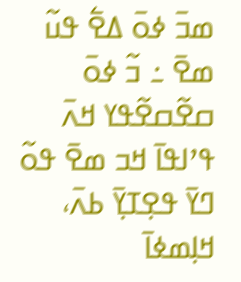ߘߏ߫ ߦߋ߫ ߡߐ߱ ߟߎ߬ ߘߐ߫ ߸ ߏ߬ ߦߋ߫ ߛߐ߬ߛߐ߬ߟߌ ߞߍ߫ ߟߴߊߟߊ߫ ߞߏ ߘߐ߫ ߟߋ߬ ߣߌ߫ ߟߐ߲ߠߌ߲߫ ߕߍ߫، ߞߊ߲ߘߦߊ߫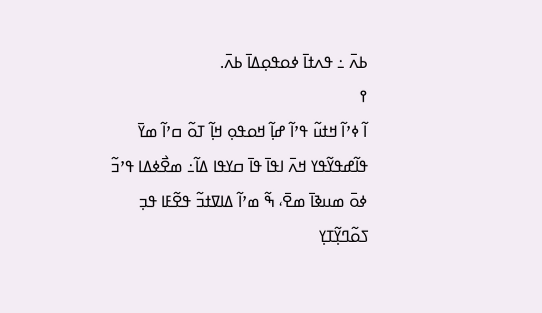ߕߍ߫ ߸ ߟߍߙߊ߫ ߦߋߟߋ߲ߡߊ߫ ߕߍ߫.
߉
ߊ߬ ߦߴߊ߬ ߞߙߎ߬ ߟߴߊ߬ ߝߊ߲߬ ߞߋߟߋ߲ ߞߊ߲߬ ߠߋ߬ ߛߴߊ߬ ߘߌ߫ ߟߊ߬ߝߟߌ߬ߟߌ ߞߍ߫ ߊߟߊ߫ ߟߊ߫ ߛߌߟߊ ߡߊ߬߸ ߘߐ߯ߦߡߊ ߟߴߏ߬ ߦߋ߫ ߘߎߢߊ߫ ߘߐ߫، ߒ߬ ߘߴߊ߬ ߡߊߜߙߏ߬ ߟߐ߬ߓߊ ߟߏ߲ ߖߋ߬ߣߌ߲߬ߠߌ߲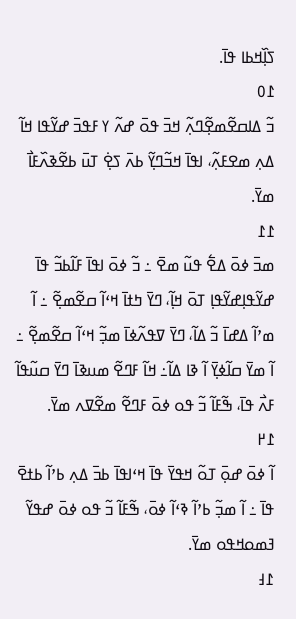ߖߊ߲߰ߞߕߊ ߟߊ߫.
߁߀
ߏ߬ ߡߊߛߐ߬ߘߐ߲߬ߣߍ߲߬ ߞߏ߫ ߟߋ߫ ߝߍ߬ ߌ ߓߟߏ߫ ߝߌ߬ߟߊ ߞߊ߬ ߡߍ߲ ߘߐߓߍ߲߬، ߊߟߊ߫ ߞߏ߬ߣߌ߲߬ ߕߍ߫ ߖߐ߲߭ ߠߎ߫ ߕߐ߬ߢߍ߰ߓߊ߯ ߘߌ߫.
߁߁
ߘߏ߫ ߦߋ߫ ߡߐ߱ ߟߎ߬ ߘߐ߫ ߸ ߏ߬ ߦߋ߫ ߊߟߊ߫ ߓߊ߬ߕߏ߬ ߟߊ߫ ߝߌ߬ߟߊ߲ߝߌ߬ߟߊ߲ ߠߋ߫ ߞߊ߲߬، ߣߌ߫ ߤߙߊ߫ ߞߵߊ߬ ߛߐ߬ߘߐ߲߬ ߸ ߊ߬ ߘߴߊ߬ ߡߝߊ߫ ߏ߬ ߡߊ߬، ߣߌ߫ ߜߟߍ߬ߦߊ߫ ߘߏ߲߬ ߞߵߊ߬ ߛߐ߬ߘߐ߲߬ ߸ ߊ߬ ߘߌ߫ ߛߊ߬ߦߌ߲߫ ߊ߬ ߢߊ ߡߊ߬߸ ߞߊ߬ ߓߣߐ߬ ߘߎߢߊ߫ ߣߌ߫ ߛߎ߬ߟߊ߬ ߓߍ߯ ߟߊ߫، ߒ߬ߓߊ߬ ߏ߬ ߟߋ ߦߋ߫ ߓߣߐ߬ ߘߐ߬ߜߍ ߘߌ߫.
߁߂
ߊ߬ ߦߋ߫ ߝߋ߲߫ ߠߋ߬ ߞߟߌ߫ ߟߊ߫ ߞߵߊߟߊ߫ ߕߏ߫ ߡߍ߲ ߕߴߊ߬ ߕߙߐ߫ ߟߊ߫ ߸ ߊ߬ ߘߏ߲߬ ߕߴߊ߬ ߢߵߊ߬ ߦߋ߫، ߒ߬ߓߊ߬ ߏ߬ ߟߋ ߦߋ߫ ߝߟߌ߬ ߔߘߋߞߟߋ ߘߌ߫.
߁߃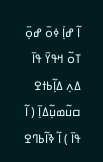ߊ߬ ߝߊ߲߭ ߦߋ߫ ߝߋ߲߫ ߠߋ߬ ߞߟߌ߫ ߟߊ߫ ߡߍ߲ ߡߊ߲߬ߕߙߐ ߛߎ߬ߘߎ߲߬ߡߊ߲߫ ( ߊ߬ ߟߊ߫ ) ߊ߬ ߢߊ߬ߕߣߐ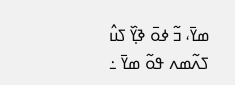ߘߌ߫، ߏ߬ ߦߋ߫ ߢߌ߲߰ ߖߎ߮ ߖߍ߬ߘߍ ߟߋ߬ ߘߌ߫ ߸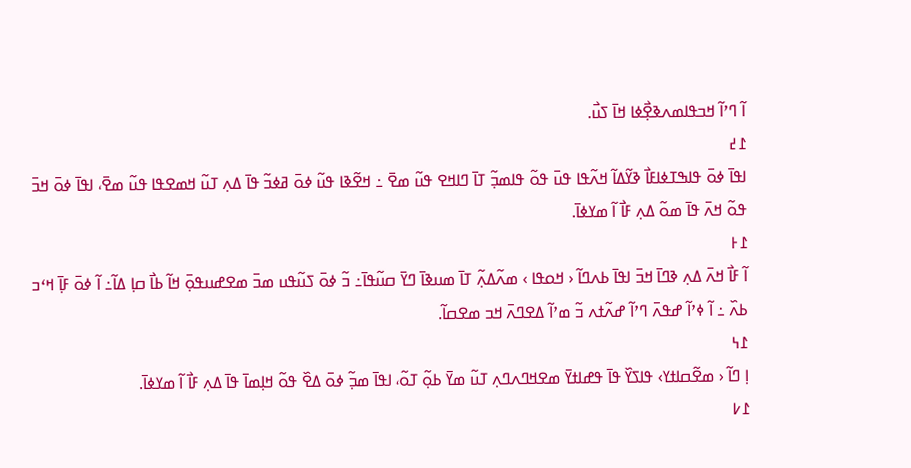ߊ߬ ߣߴߊ߬ ߞߏߟߊߘߍߢߐ߲߯ߦߊ ߞߊ߫ ߖߎ߯.
߁߄
ߊߟߊ߫ ߦߋ߫ ߟߊߒߠߦߊߓߊ߯ ߢߌ߬ߡߊ߬ ߞߍ߬ߟߊ ߟߎ߫ ߟߋ߬ ߟߊߘߏ߲߬ ߠߊ߫ ߣߊߞߐ ߟߎ߬ ߘߐ߫ ߸ ߞߐ߬ߢߊ ߟߎ߬ ߦߋ߫ ߥߦߏ߬ ߟߊ߫ ߡߍ߲ ߠߎ߬ ߞߘߐߟߊ ߟߎ߬ ߘߐ߫، ߊߟߊ߫ ߦߋ߫ ߞߏ߫ ߟߋ߬ ߞߍ߫ ߟߊ߫ ߘߋ߬ ߡߍ߲ ߓߊ߯ ߊ߬ ߘߌߦߊ߫.
߁߅
ߊ߬ ߓߊ߯ ߞߍ߫ ߡߍ߲ ߢߣߊ߫ ߞߏ߫ ߊߟߊ߫ ߕߍߣߊ߬ ‹ ߞߋߟߊ › ߘߍ߬ߡߍ߲߬ ߠߊ߫ ߘߎߢߊ߫ ߣߌ߫ ߛߎ߬ߟߊ߫߸ ߏ߬ ߦߋ߫ ߖߎ߬ߟߎ ߘߏ߫ ߘߐߝߎߟߋ߲߫ ߞߊ߬ ߕߊ߯ ߛߊ߲ ߡߊ߬߸ ߊ߬ ߦߋ߫ ߓߊ߲߫ ߞߵߏ ߕߍ߰ ߸ ߊ߬ ߦߴߊ߬ ߝߟߍ߫ ߣߴߊ߬ ߝߍ߬ߙߍ ߏ߬ ߘߴߊ߬ ߡߐߣߍ߫ ߞߏ ߘߐߛߊ߬.
߁߆
ߊ߲ ߣߊ߬ ‹ ߘߐ߬ߛߊߙߌ› ߟߊߖߌ߰ ߟߊ߫ ߟߝߊߙߌ߫ ߘߐߞߣߍߣߍ߲ ߠߎ߬ ߘߌ߫ ߕߋ߲߬ ߠߋ߬، ߊߟߊ߫ ߘߏ߲߬ ߦߋ߫ ߡߐ߰ ߟߋ߬ ߞߊ߲ߘߊ߫ ߟߊ߫ ߡߍ߲ ߓߊ߯ ߊ߬ ߘߌߦߊ߫.
߁߇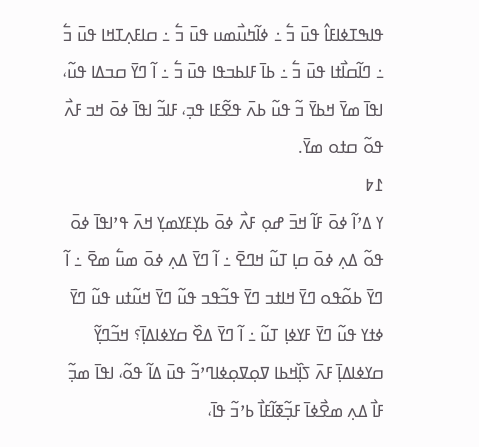ߟߊߒߠߦߊߓߊ߮ ߟߎ߫ ߏ߱ ߸ ߦߊ߬ߤߎ߯ߘߎ ߟߎ߫ ߏ߱ ߸ ߛߊߓߍ߲ߠߞߊ ߟߎ߫ ߏ߱ ߸ ߣߊ߬ߛߊ߯ߙߊ ߟߎ߫ ߏ߱ ߸ ߕߊ߫ ߓߊߕߏߟߊ ߟߎ߫ ߏ߱ ߸ ߊ߬ ߣߌ߫ ߛߏߡߊ ߟߎ߬، ߊߟߊ߫ ߘߌ߫ ߞߕߌ߫ ߏ߬ ߟߎ߬ ߕߍ߫ ߟߐ߬ߓߊ ߟߏ߲، ߓߊߏ߬ ߊߟߊ߫ ߦߋ߫ ߞߏ ߓߍ߯ ߟߋ߬ ߛߙߋ ߘߌ߫.
߁߈
ߌ ߡߴߊ߬ ߦߋ߫ ߓߊ߬ ߞߏ߫ ߝߋ߲ ߓߍ߯ ߦߋ߫ ߕߌ߲ߓߌߘߌ߲ ߞߍ߫ ߟߴߊߟߊ߫ ߦߋ߫ ߟߋ߬ ߡߍ߲ ߦߋ߫ ߛߊ߲ ߠߎ߬ ߞߣߐ߫ ߸ ߊ߬ ߣߌ߫ ߡߍ߲ ߦߋ߫ ߘߎ߱ ߘߐ߫ ߸ ߊ߬ ߣߌ߫ ߕߋ߬ߟߋ ߣߌ߫ ߞߊߙߏ ߣߌ߫ ߟߏ߬ߟߏ ߟߎ߬ ߣߌ߫ ߞߎ߬ߙߎ ߟߎ߬ ߣߌ߫ ߦߙߌ ߟߎ߬ ߣߌ߫ ߓߌߦߊ߲ ߠߎ߬ ߸ ߊ߬ ߣߌ߫ ߡߐ߰ ߛߌߦߊߡߊ߲߫؟ ߞߏ߬ߣߌ߲߬ ߛߌߦߊߡߊ߲߫ ߓߍ߫ ߖߊ߲߰ߞߕߊ ߜߋ߲ߜߋ߲ߦߊߣߴߏ߬ ߟߎ߫ ߡߊ߬ ߟߋ߬، ߊߟߊ߫ ߘߏ߲߬ ߓߊ߯ ߡߍ߲ ߘߐ߯ߦߊ߫ ߓߏ߲߬ߧߊ߬ߓߊ߯ ߕߴߏ߬ ߟߊ߫،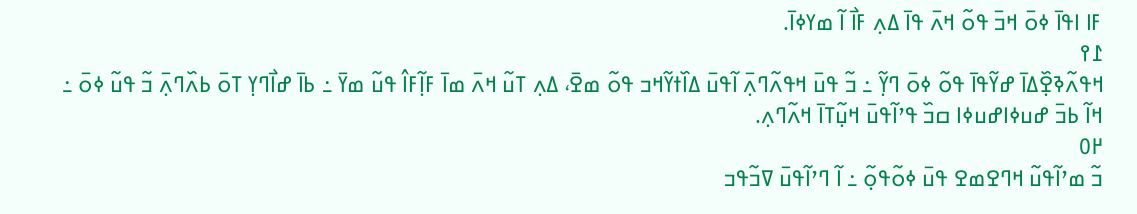ߓߊ ߊߟߊ߫ ߦߋ߫ ߞߏ߫ ߟߋ߬ ߞߍ߫ ߟߊ߫ ߡߍ߲ ߓߊ߯ ߊ߬ ߘߌߦߊ߫.
߁߉
ߞߟߍ߬ߢߐ߲߰ߡߊ߫ ߝߌ߬ߟߊ߫ ߟߋ߬ ߦߋ߫ ߣߌ߲߬ ߸ ߏ߬ ߟߎ߫ ߞߟߍ߬ߣߍ߲߫ ߊ߬ߟߎ߫ ߡߊ߰ߙߌ߬ߞߏ ߟߋ߬ ߘߐ߫، ߡߍ߲ ߠߎ߬ ߞߍ߫ ߘߊ߫ ߓߊ߲߬ߓߊ߮ ߟߎ߬ ߘߌ߫ ߸ ߕߊ߫ ߝߊ߯ߣߌ߲ ߠߋ߫ ߕߍ߰ߣߍ߲߫ ߏ߬ ߟߎ߬ ߦߋ߫ ߸ ߞߊ߬ ߕߏ߫ ߝߎߦߊߝߎߦߊ ߛߏ߰ ߟߴߊ߬ߟߎ߫ ߞߎ߲߬ߠߊ߫ ߞߍ߬ߣߍ߲.
߂߀
ߏ߬ ߘߴߊ߬ߟߎ߬ ߞߣߐߘߐ ߟߎ߫ ߦߋ߬ߟߋ߲߬ ߸ ߊ߬ ߣߴߊ߬ߟߎ߫ ߜߏ߬ߟߏ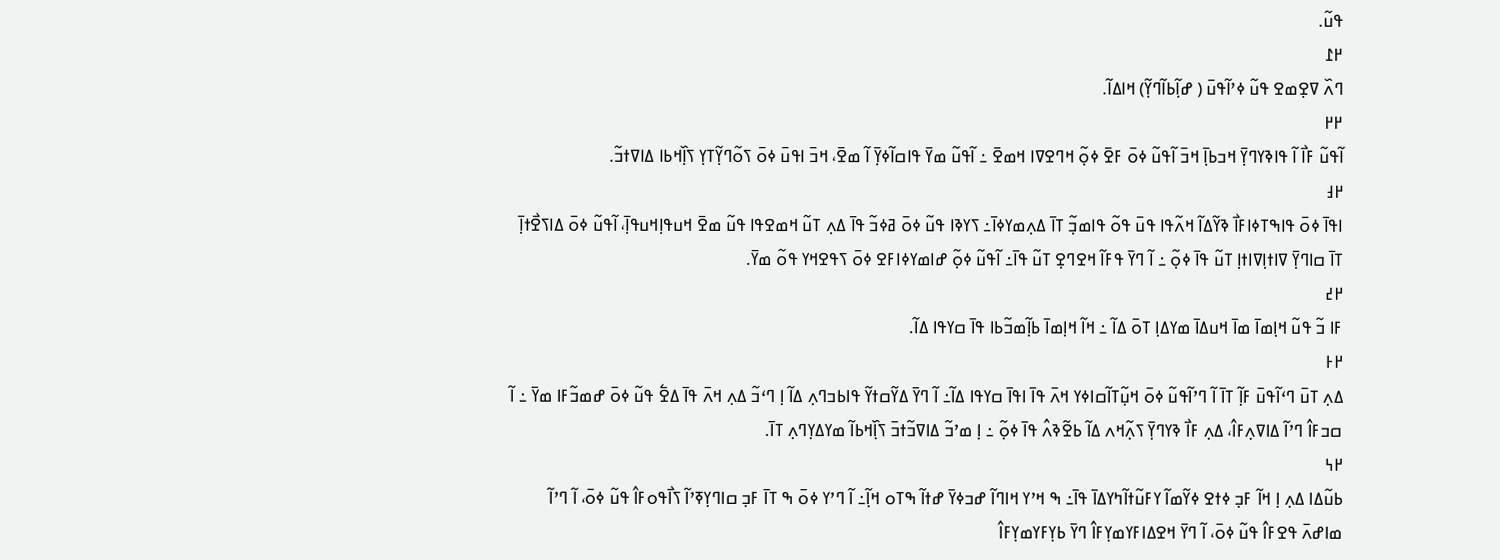ߟߎ߬.
߂߁
ߣߍ߰ ߜߐ߲ߘߐ ߟߎ߬ ߦߴߊ߬ߟߎ߫ ( ߝߊ߲߬ߕߊ߬ߣߌ߲߬) ߞߊߡߊ߬.
߂߂
ߊ߬ߟߎ߬ ߓߊ߯ ߊ߬ ߟߊߢߌߣߌ߲߫ ߞߏߕߊ߲߫ ߞߏ߫ ߊ߬ߟߎ߬ ߦߋ߫ ߓߐ߫ ߦߋ߲߬ ߞߣߐߜߊ ߞߘߐ߫ ߸ ߊ߬ߟߎ߬ ߘߌ߫ ߟߊߛߊ߬ߦߌ߲߫ ߊ߬ ߘߐ߫، ߞߏ߫ ߊߟߎ߫ ߦߋ߫ ߖߋ߬ߣߌ߲߬ߠߌ߲ ߖߊ߲߰ߞߕߊ ߡߊߜߙߏ߬.
߂߃
ߊߟߊ߫ ߦߋ߫ ߟߊߒߠߦߊߓߊ߯ ߢߌ߬ߡߊ߬ ߞߍ߬ߟߊ ߟߎ߫ ߟߋ߬ ߟߊߘߏ߲߬ ߠߊ߫ ߡߍ߲ߘߌߦߊ߫߸ ߖߌߢߊ ߟߎ߬ ߦߋ߫ ߥߦߏ߬ ߟߊ߫ ߡߍ߲ ߠߎ߬ ߞߘߐߟߊ ߟߎ߬ ߘߐ߫ ߞߎߟߊ߲ߞߎߟߊ߲߫، ߊ߬ߟߎ߬ ߦߋ߫ ߡߊߖߐ߯ߙߊ߲߫ ߠߊ߫ ߛߊߣߌ߲߫ ߜߊߙߊ߲ߜߊߙߊ߲ ߠߎ߬ ߟߊ߫ ߦߋ߲߬ ߸ ߊ߬ ߣߌ߫ ߟߓߊ߬ ߞߐߣߐ߲ ߠߎ߬ ߟߊ߫߸ ߊ߬ߟߎ߬ ߦߋ߲߬ ߝߊߘߌߦߊߓߐ ߦߋ߫ ߖߟߐߞߌ ߟߋ߬ ߘߌ߫.
߂߄
ߓߊ ߏ߬ ߟߎ߬ ߞߊ߲ߘߊ߫ ߘߊ߫ ߞߎߡߊ߫ ߘߌߡߊ߲ ߠߋ߫ ߡߊ߬ ߸ ߞߊ߬ ߞߊ߲ߘߊ߫ ߕߊ߲߬ߘߏ߬ߕߊ ߟߊ߫ ߛߌߟߊ ߡߊ߬.
߂߅
ߡߍ߲ ߠߎ߫ ߣߵߊ߬ߟߎ߫ ߓߊ߲߬ ߠߊ߫ ߊ߬ ߣߴߊ߬ߟߎ߬ ߦߋ߫ ߞߎ߲߬ߠߊ߬ߛߊߦߌ ߞߍ߫ ߟߊ߫ ߊߟߊ߫ ߛߌߟߊ ߡߊ߬߸ ߊ߬ ߣߌ߫ ߡߌ߬ߛߙߌ߬ ߟߊߕߏߣߍ߲ ߡߊ߬ ߊ߲ ߣߵߏ߬ ߡߍ߲ ߞߍ߫ ߟߊ߫ ߡߐ߱ ߟߎ߬ ߦߋ߫ ߝߘߏ߬ߓߊ ߘߌ߫ ߸ ߊ߬ ߛߏߓߊ߮ ߣߴߊ߬ ߡߊߜߍ߲ߓߊ߮، ߡߍ߲ ߓߊ߯ ߢߌߣߌ߲߫ ߖߍ߲߬ߞߍ ߡߊ߬ ߕߐ߬ߢߍ߮ ߟߊ߫ ߦߋ߲߬ ߸ ߊ߲ ߘߴߏ߬ ߡߊߜߏ߬ߙߏ߫ ߖߊ߲߰ߞߕߊ߬ ߘߌߡߌ߲ߣߍ߲ ߠߊ߫.
߂߆
ߕߎ߬ߡߊ ߡߍ߲ ߊ߲ ߞߊ߬ ߓߏ߲ ߦߙߐ ߦߌ߬ߘߊ߬ ߌߓߎ߬ߙߊ߬ߤߌߡߊ߫ ߟߊ߫߸ ߒ ߞߴߌ ߞߊߣߊ߬ ߝߏߦߌ߫ ߝߙߊ߬ ߒߠߋ ߞߊ߲߬߸ ߊ߬ ߣߴߌ ߦߋ߫ ߒ ߠߊ߫ ߓߏ߲ ߛߊߣߌ߲ߧߴߊ߬ ߖߊ߯ߟߋߓߊ߮ ߟߎ߬ ߦߋ߫، ߊ߬ ߣߴߊ߬ ߘߊߝߍ߫ ߟߐߓߊ߮ ߟߎ߬ ߦߋ߫، ߊ߬ ߣߌ߫ ߞߐߡߊߓߌߘߌ߲ߓߊ߮ ߣߌ߫ ߕߌ߲ߓߌߘߌ߲ߓߊ߮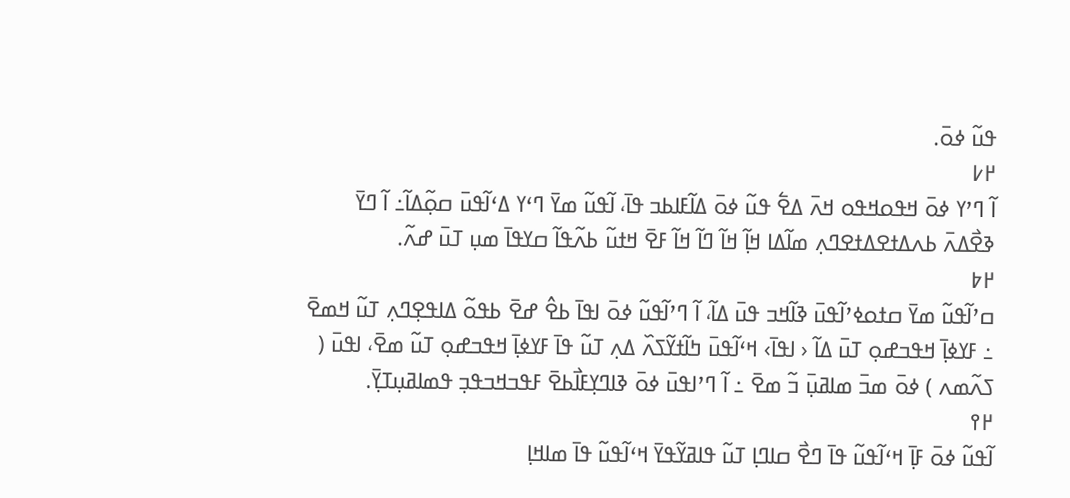ߟߎ߬ ߦߋ߫.
߂߇
ߊ߬ ߣߴߌ ߦߋ߫ ߞߟߋߞߟߋ ߞߍ߫ ߡߐ߱ ߟߎ߬ ߦߋ߫ ߡߊ߬ߓߊߕߏ ߟߊ߫، ߊ߬ߟߎ߬ ߘߌ߫ ߣߵߌ ߡߵߊ߬ߟߎ߫ ߛߋ߲߬ߡߊ߬߸ ߊ߬ ߣߌ߫ ߢߐ߯ߡߍ߫ ߕߍߡߙߐߡߙߐߣߍ߲ ߘߊ߬ߡߊ ߞߊ߲߬ ߞߊ߬ ߣߊ߬ ߞߊ߬ ߓߐ߫ ߞߙߎ߬ ߕߍ߬ߟߊ߬ ߛߌߟߊ߫ ߘߎ߲ ߠߎ߫ ߝߍ߬.
߂߈
ߛߴߊ߬ߟߎ߬ ߘߌ߫ ߛߙߋߦߴߊ߬ߟߎ߫ ߢߊ߬ߞߏ ߟߎ߫ ߡߊ߬، ߊ߬ ߣߴߊ߬ߟߎ߬ ߦߋ߫ ߊߟߊ߫ ߕߐ߮ ߝߐ߫ ߕߟߋ߬ ߡߊߟߐ߲ߣߍ߲ ߠߎ߬ ߞߘߐ߫ ߸ ߓߌߦߊ߲߫ ߞߟߏߝߋ߲ ߠߎ߫ ߡߊ߬ ‹ ߊߟߊ߫› ߞߵߊ߬ߟߎ߫ ߤߊ߬ߙߌ߬ߖߍ߰ ߡߍ߲ ߠߎ߬ ߟߊ߫ ߓߌߦߊ߲߫ ߞߟߏߝߋ߲ ߠߎ߬ ߘߐ߫، ߊߟߎ߫ ( ߖߍ߬ߘߍ ) ߦߋ߫ ߘߏ߫ ߘߊߥߎ߲߫ ߏ߬ ߘߐ߫ ߸ ߊ߬ ߣߴߊߟߎ߫ ߦߋ߫ ߢߊߣߌ߲ߓߊ߯ߕߐ߫ ߓߟߏߞߏߟߏ߲ ߟߘߊߥߎ߲ߠߌ߲߫.
߂߉
ߊ߬ߟߎ߬ ߦߋ߫ ߓߊ߲߫ ߞߵߊ߬ߟߎ߬ ߟߊ߫ ߣߐ߯ ߛߊߣߊ߲ ߠߎ߬ ߟߊߥߌ߬ߟߌ߫ ߞߵߊ߬ߟߎ߬ ߟߊ߫ ߘߊߞߊ߲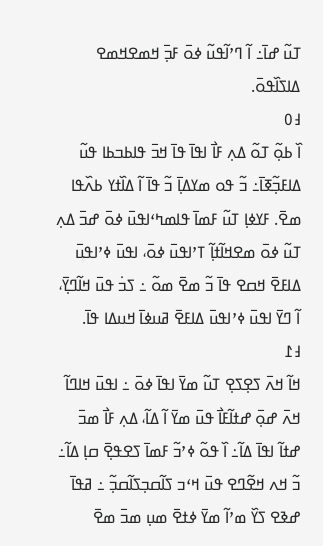ߠߎ߬ ߝߊ߫߸ ߊ߬ ߣߴߊ߬ߟߎ߬ ߦߋ߫ ߓߏ߲߫ ߞߘߐߞߘߐ ߡߊߖߊ߰ߟߋ߫.
߃߀
ߊ߰ ߕߋ߲߬ ߠߋ߬ ߡߍ߲ ߓߊ߯ ߊߟߊ߫ ߟߊ߫ ߞߏ߫ ߟߊߕߏߕߊ ߟߎ߬ ߡߊߓߏ߲߬ߧߊ߫߸ ߏ߬ ߟߋ ߘߌߡߊ߲߫ ߏ߬ ߟߊ߫ ߊ߬ ߡߊ߰ߙߌ ߕߍ߰ߟߊ ߘߐ߫. ߓߌߦߊ߲ ߠߎ߬ ߓߘߊ߫ ߟߊߘߤߵߊߟߎ߫ ߦߋ߫ ߝߏ߫ ߡߍ߲ ߠߎ߬ ߦߋ߫ ߘߐߞߊ߬ߙߊ߲߬ ߠߴߊߟߎ߫ ߦߋ߫، ߊߟߎ߫ ߦߴߊߟߎ߫ ߡߊߓߐ߫ ߞߛߐ ߟߊ߫ ߏ߬ ߘߐ߫ ߘߋ߬ ߸ ߖߏ߭ ߟߎ߫ ߞߊ߬ߣߌ߲߫، ߊ߬ ߣߌ߫ ߊߟߎ߫ ߦߴߊߟߎ߫ ߡߊߓߐ߫ ߥߎߦߊ߫ ߞߎߡߊ ߟߊ߫.
߃߁
ߞߊ߬ ߞߍ߫ ߖߐ߲ߖߐ߲ ߠߎ߬ ߘߌ߫ ߊߟߊ߫ ߦߋ߫ ߸ ߊߟߎ߫ ߞߊߣߊ߬ ߞߍ߫ ߝߋ߲߫ ߝߙߊ߬ߓߊ߯ ߟߎ߫ ߘߌ߫ ߊ߬ ߡߊ߬، ߡߍ߲ ߓߊ߯ ߘߏ߫ ߝߙߊ߬ ߊߟߊ߫ ߡߊ߬߸ ߊ߰ ߟߋ߬ ߦߴߏ߬ ߓߘߊ߫ ߖߐߟߐ߲߫ ߛߊ߲ ߡߊ߬߸ ߏ߬ ߞߍ ߞߐ߬ߣߐ ߟߎ߫ ߞߵߏ ߖߊ߬ߛߏ߲ߖߊ߬ߛߏ߲߬ ߸ ߥߟߊ߫ ߝߢߐ ߖߌ߰ ߘߴߊ߬ ߘߌ߫ ߦߙߐ߫ ߘߎ߲ ߘߏ߫ ߘߐ߫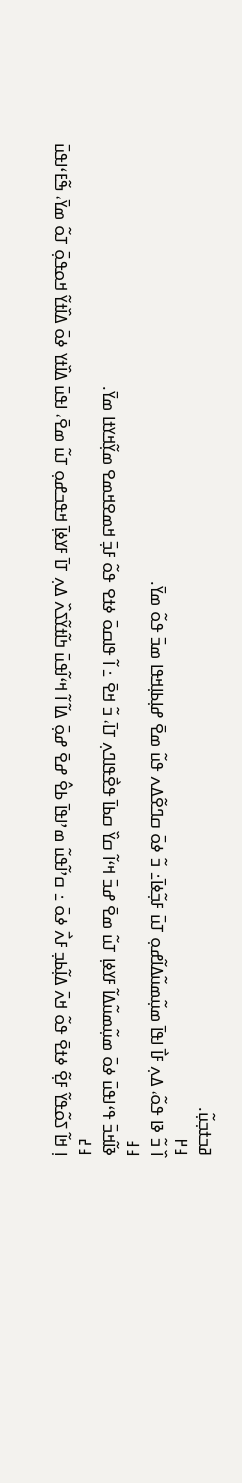ߥߏߙߏ߲ߎ߲߬.
߃߂
ߊ߰ ߏ߬ ߢߊ ߟߋ߬، ߡߍ߲ ߓߊ߯ ߊߟߊ߫ ߘߎ߲߬ߘߎ߬ߡߊ߬ߝߋ߲ ߠߎ߫ ߓߏ߲߬ߦߊ߫߸ ߏ߬ ߦߋ߫ ߛߣߐ߬ߡߍ ߟߎ߬ ߘߐ߫ ߝߊ߲ߕߊ߲ߞߟߊ ߘߏ߫ ߟߋ߬ ߘߌ߫.
߃߃
ߢߊ߬ߞߏ߫ ߟߵߊߟߎ߫ ߦߋ߫ ߘߎ߲߬ߘߎ߬ߡߊ߬ ߓߌߦߊ߲ ߠߎ߬ ߘߐ߫ ߝߏ߫ ߞߵߊ߬ ߛߌ߰ ߛߕߊ߫ ߟߐ߯ߟߊߣߍ߲ ߠߊ߫، ߏ߬ ߞߐ߫ ߸ ߊ߬ ߟߊߛߋ߫ ߦߙߐ ߟߋ߬ ߓߏ߲߫ ߞߘߐߞߘߐ ߘߌ߲߬ߞߌߙߊ ߘߌ߫.
߃߄
ߊ߲ ߞߊ߬ ߖߋ߬ߟߌ߬ ߓߐ߲߬ ߦߙߐ߫ ߟߋ߬ ߞߍ߫ ߡߊ߲߬ߕߏ߲ ߓߍ߯ ߦߋ߫ ߸ ߛߴߊ߬ߟߎ߬ ߘߴߊߟߊ߫ ߕߐ߮ ߝߐ߫ ߝߋ߲߫ ߡߊ߬ ߊ߬ ߞߵߊ߬ߟߎ߫ ߤߊ߬ߙߌ߬ߖߍ߰ ߡߍ߲ ߠߊ߫ ߓߌߦߊ߲߫ ߞߟߏߝߋ߲ ߠߎ߬ ߘߐ߫، ߊߟߎ߫ ߡߊ߰ߙߌ ߦߋ߫ ߡߊ߰ߙߌ߬ ߞߋߟߋ߲߫ ߠߋ߬ ߘߌ߫، ߒ߬ߓߵߊߟߎ߫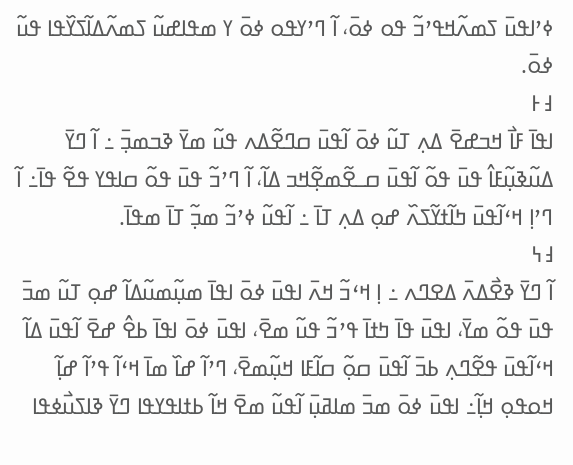ߦߴߊߟߎ߫ ߖߘߍ߬ߞߟߴߏ߬ ߟߋ ߦߋ߫، ߊ߬ ߣߴߌߟߋ ߦߋ߫ ߌ ߘߟߊߝߎ߬ ߖߘߍ߬ߡߊ߬ߖߌ߰ߟߊ ߟߎ߬ ߦߋ߫.
߃߅
ߊߟߊ߫ ߓߊ߯ ߞߏߝߐ߫ ߡߍ߲ ߠߎ߬ ߦߋ߫ ߊ߬ߟߎ߫ ߛߣߐ߬ߡߍ ߟߎ߬ ߘߌ߫ ߢߏߘߏ߲߫ ߸ ߊ߬ ߣߌ߫ ߡߎ߬ߢߎ߲߬ߓߊ߮ ߟߎ߫ ߟߋ߬ ߊ߬ߟߎ߫ ߛߺߐ߬ߘߐ߲߬ߞߏ ߡߊ߬، ߊ߬ ߣߴߏ߬ ߟߎ߫ ߟߋ߬ ߛߊߟߌ ߟߐ߬ ߟߊ߫߸ ߊ߬ ߣߴߊ߲ ߞߵߊ߬ߟߎ߫ ߤߊ߬ߙߌ߬ߖߍ߰ ߝߋ߲ ߡߍ߲ ߠߊ߫ ߸ ߊ߬ߟߎ߬ ߦߴߏ߬ ߘߏ߲߬ ߠߊ߫ ߘߟߊ߫.
߃߆
ߊ߬ ߣߌ߫ ߢߐ߯ߡߍ߫ ߡߐߣߍ ߸ ߊ߲ ߞߵߏ߬ ߞߍ߫ ߊߟߎ߫ ߦߋ߫ ߊߟߊ߫ ߘߎ߲߬ߘߎ߬ߡߊ߬ ߝߋ߲ ߠߎ߬ ߘߏ߫ ߟߎ߫ ߟߋ߬ ߘߌ߫، ߊߟߎ߫ ߟߊ߫ ߤߙߊ߫ ߟߴߏ߬ ߟߎ߬ ߘߐ߫، ߊߟߎ߫ ߦߋ߫ ߊߟߊ߫ ߕߐ߮ ߝߐ߫ ߊ߬ߟߎ߫ ߡߊ߬ ߞߵߊ߬ߟߎ߫ ߟߐ߬ߣߍ߲ ߕߏ߫ ߊ߬ߟߎ߫ ߛߋ߲߬ ߛߊ߬ߓߊ ߞߎ߲߬ߘߐ߫، ߣߴߊ߬ ߝߊ߰ ߘߊ߫ ߞߵߊ߬ ߟߴߊ߬ ߝߊ߲߬ ߞߋߟߋ߲ ߞߊ߲߬߸ ߊߟߎ߫ ߦߋ߫ ߘߏ߫ ߘߊߥߎ߲߫ ߊ߬ߟߎ߬ ߘߐ߫ ߞߊ߬ ߕߙߊߟߌߟߊ ߣߌ߫ ߢߊߖߎ߯ߦߟߊ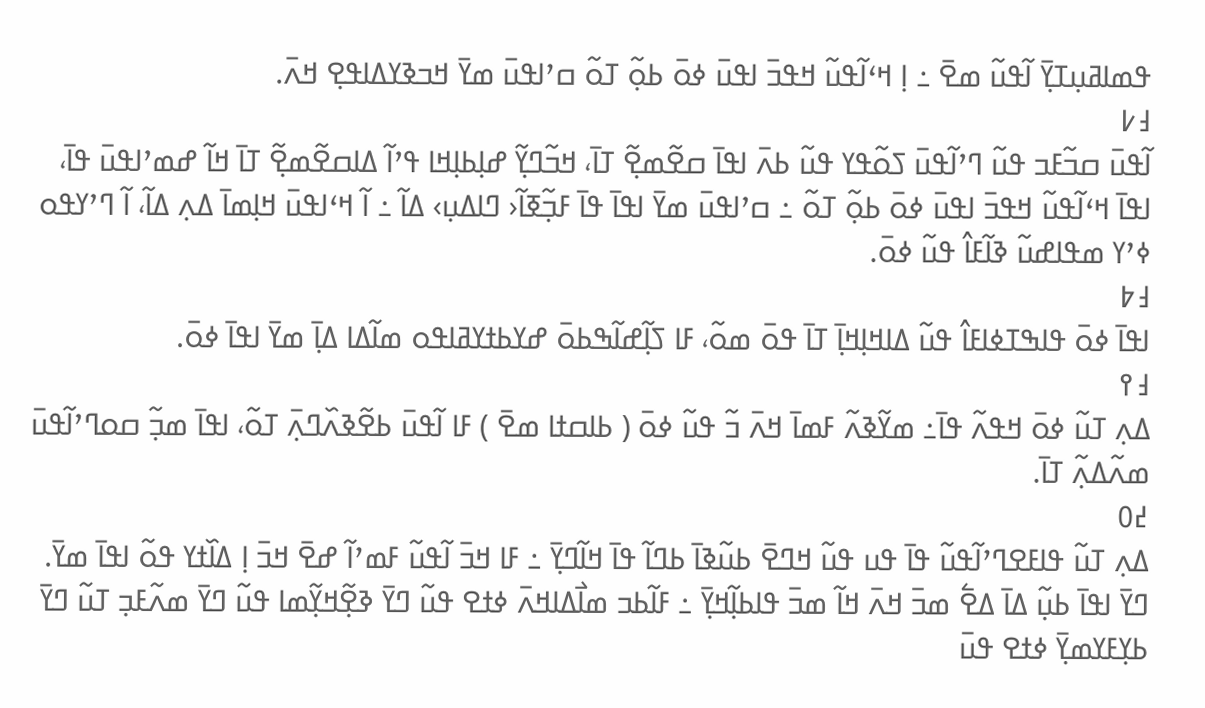ߟߘߊߥߎ߲ߠߌ߲߫ ߊ߬ߟߎ߬ ߘߐ߫ ߸ ߊ߲ ߞߵߊ߬ߟߎ߬ ߞߟߏ߫ ߊߟߎ߫ ߦߋ߫ ߕߋ߲߬ ߠߋ߬ ߛߴߊߟߎ߫ ߘߌ߫ ߞߏߢߌߡߊߟߐ߲ ߞߍ߫.
߃߇
ߊ߬ߟߎ߫ ߛߏ߬ߓߏ ߟߎ߬ ߣߴߊ߬ߟߎ߫ ߖߋ߬ߟߌ ߟߎ߬ ߕߍ߫ ߊߟߊ߫ ߛߐ߬ߘߐ߲߬ ߠߊ߫، ߞߏ߬ߣߌ߲߬ ߝߊ߲ߕߊ߲ߞߊ ߟߴߊ߬ ߡߊߛߐ߬ߘߐ߲߬ ߠߊ߫ ߞߊ߬ ߝߘߴߊߟߎ߫ ߟߊ߫، ߊߟߊ߫ ߞߵߊ߬ߟߎ߬ ߞߟߏ߫ ߊߟߎ߫ ߦߋ߫ ߕߋ߲߬ ߠߋ߬ ߸ ߛߴߊߟߎ߫ ߘߌ߫ ߊߟߊ߫ ߟߊ߫ ߓߏ߲߬ߧߊ߬‹ ߣߊߡߎ߲› ߡߊ߬ ߸ ߊ߬ ߞߵߊߟߎ߫ ߞߊ߲ߘߊ߫ ߡߍ߲ ߡߊ߬، ߊ߬ ߣߴߌߟߋ ߦߴߌ ߘߟߊߝߎ߬ ߢߊ߬ߓߊ߮ ߟߎ߬ ߦߋ߫.
߃߈
ߊߟߊ߫ ߦߋ߫ ߟߊߒߠߦߊߓߊ߮ ߟߎ߬ ߡߊߞߊ߲ߞߊ߲߫ ߠߊ߫ ߟߋ߫ ߘߋ߬، ߓߊ ߖߊ߲߬ߝߊ߬ߒߕߋ߫ ߝߌߕߙߌߥߊߟߋ ߘߊ߬ߡߊ ߡߊ߲߫ ߘߌ߫ ߊߟߊ߫ ߦߋ߫.
߃߉
ߡߍ߲ ߠߎ߬ ߦߋ߫ ߞߟߍ߬ ߟߊ߫߸ ߘߌ߬ߢߍ߬ ߓߘߊ߫ ߞߍ߫ ߏ߬ ߟߎ߬ ߦߋ߫ ( ߕߊߛߙߊ ߘߐ߫ ) ߓߊ ߊ߬ߟߎ߫ ߕߐ߬ߢߍ߰ߣߍ߲߫ ߠߋ߬، ߊߟߊ߫ ߘߏ߲߬ ߛߋߣߴߊ߬ߟߎ߫ ߘߍ߬ߡߍ߲߬ ߠߊ߫.
߄߀
ߡߍ߲ ߠߎ߬ ߟߊߓߐߣߴߊ߬ߟߎ߬ ߟߊ߫ ߟߎ ߟߎ߬ ߞߣߐ߫ ߕߎ߬ߢߊ߫ ߕߣߊ߬ ߟߊ߫ ߞߊ߬ߣߌ߲߫ ߸ ߓߊ ߞߏ߫ ߊ߬ߟߎ߬ ߓߘߴߊ߬ ߝߐ߫ ߞߏ߫ ߊ߲ ߡߊ߰ߙߌ ߟߋ߬ ߊߟߊ߫ ߘߌ߫. ߣߌ߫ ߊߟߊ߫ ߕߎ߲߬ ߡߊ߫ ߡߐ߱ ߘߏ߫ ߞߍ߫ ߞߊ߬ ߘߏ߫ ߟߊߕߊ߲߬ߞߌ߲߫ ߸ ߓߊ߬ߕߏ ߘߊ߯ߡߊߞߍ߫ ߦߙߐ ߟߎ߬ ߣߌ߫ ߢߐ߲߬ߞߌ߲߬ߘߊ ߟߎ߬ ߣߌ߫ ߘߍ߬ߓߏ߲ ߠߎ߬ ߣߌ߫ ߕߌ߲ߓߌߘߌ߲߫ ߦߙߐ ߟߎ߫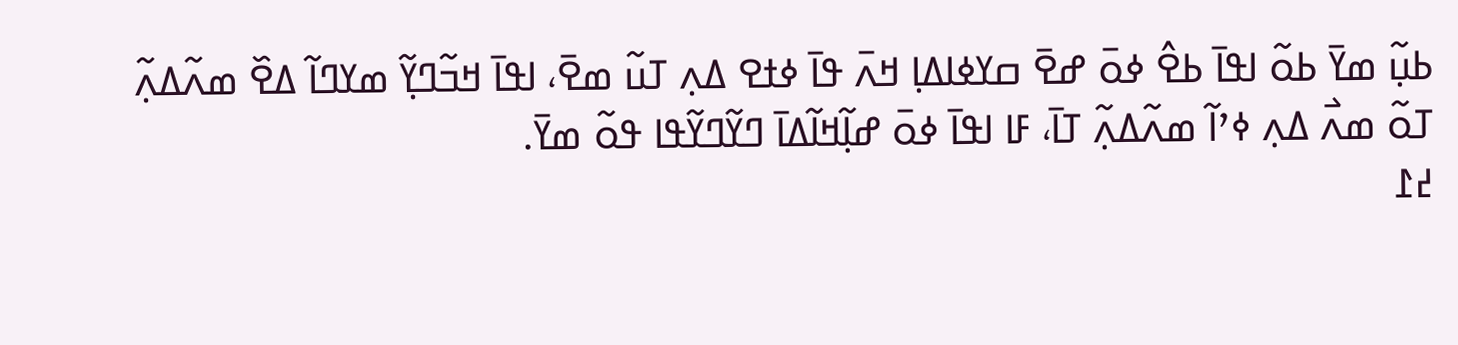ߕߎ߲߬ ߘߌ߫ ߕߋ߬ ߊߟߊ߫ ߕߐ߮ ߦߋ߫ ߝߐ߫ ߛߌߦߊߡߊ߲ ߞߍ߫ ߟߊ߫ ߦߙߐ ߡߍ߲ ߠߎ߬ ߘߐ߫، ߊߟߊ߫ ߞߏ߬ߣߌ߲߬ ߘߌߣߊ߬ ߡߐ߰ ߘߍ߬ߡߍ߲߬ ߠߋ߬ ߘߍ߯ ߡߍ߲ ߦߴߊ߬ ߘߍ߬ߡߍ߲߬ ߠߊ߫، ߓߊ ߊߟߊ߫ ߦߋ߫ ߝߊ߲߬ߞߊ߬ߡߊ߫ ߣߌ߬ߣߌ߬ߟߊ ߟߋ߬ ߘߌ߫.
߄߁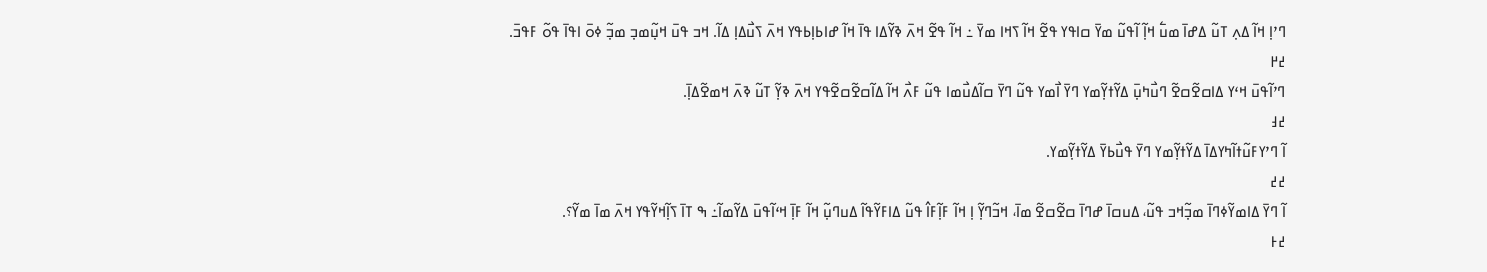ߣߴߊ߲ ߞߊ߬ ߡߍ߲ ߠߎ߬ ߡߝߊ߫ ߘߎ߱ ߞߊ߲߬ ߊ߬ߟߎ߬ ߘߌ߫ ߛߊߟߌ ߟߐ߬ ߞߊ߬ ߖߞߊ ߘߌ߫ ߸ ߞߊ߬ ߟߐ߬ ߞߍ߫ ߢߌ߬ߡߊ ߟߊ߫ ߞߊ߬ ߝߊߕߊ߲ߕߟߌ ߞߍ߫ ߖߎ߯ߡߊ߲ ߡߊ߬. ߞߏ ߟߎ߫ ߞߎ߲߬ߘߏ߲ ߘߏ߲߬ ߦߋ߫ ߊߟߊ߫ ߟߋ߬ ߓߟߏ߫.
߄߂
ߣߴߊ߬ߟߎ߫ ߞߵߌ ߡߊߛߐ߬ߛߐ߬ ߣߎ߯ߤߎ߲߫ ߡߌ߬ߙߌ߲߬ߘߌ ߣߌ߫ ߊ߯ߘߌ ߟߎ߬ ߣߌ߫ ߛߊ߬ߡߎ߯ߘߊ ߟߎ߬ ߓߍ߯ ߞߊ߬ ߡߊ߬ߛߐ߬ߛߐ߬ߟߌ ߞߍ߫ ߢߌ߲߬ ߠߎ߬ ߢߍ߫ ߞߘߐ߬ߡߊ߲߫.
߄߃
ߊ߬ ߣߴߌߓߎ߬ߙߊ߬ߤߌߡߊ߫ ߡߌ߬ߙߌ߲߬ߘߌ ߣߌ߫ ߟߎ߯ߕߌ߫ ߡߌ߬ߙߌ߲߬ߘߌ.
߄߄
ߊ߬ ߣߌ߫ ߡߊߘߌ߬ߦߣߊ߫ ߘߏ߲߬ߞߏ ߟߎ߬، ߡߎߛߊ߫ ߝߣߊ߫ ߛߐ߬ߛߐ߬ ߘߊ߫، ߞߏ߬ߣߌ߲߬ ߊ߲ ߞߊ߬ ߓߊ߲߬ߓߊ߮ ߟߎ߬ ߡߊߓߌ߬ߟߊ߬ ߡߎߣߎ߲߬ ߞߊ߬ ߓߊ߲߫ ߞߵߊ߬ߟߎ߫ ߡߌ߬ߘߊ߬߸ ߒ ߠߊ߫ ߖߊ߲߬ߞߌ߬ߟߌ ߞߍ߫ ߘߊ߫ ߘߌ߬؟.
߄߅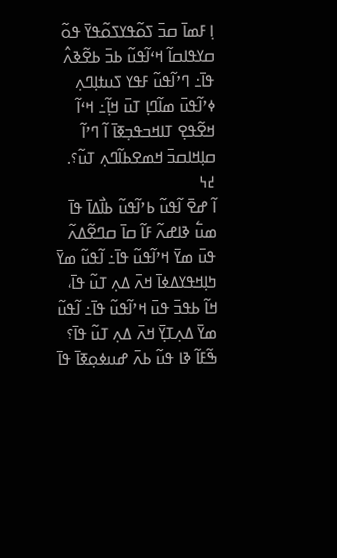ߊ߲ ߓߘߊ߫ ߛߏ߫ ߖߋ߬ߟߌߖߋ߬ߟߌ߫ ߟߋ߬ ߛߌߟߊߛߊ߬ ߞߵߊ߬ߟߎ߬ ߕߏ߫ ߕߐ߬ߢߍ߮ ߟߊ߫߸ ߣߴߊ߬ߟߎ߬ ߓߟߌ ߖߎߙߊ߲ߣߍ߲ ߦߴߊ߬ߟߎ߫ ߘߊ߬ߣߊ߲ ߠߎ߫ ߞߊ߲߬߸ ߞߵߊ߬ ߞߐ߬ߟߐ߲ ߠߊߞߏߟߏ߲ߧߊ߫ ߊ߬ ߣߴߊ߬ ߛߊ߲ߞߊߛߏ߫ ߞߘߐߕߊ߬ߣߍ߲ ߠߎ߬؟.
߄߆
ߊ߬ ߝߐ߫ ߊ߬ߟߎ߬ ߕߴߊ߬ߟߎ߬ ߕߊ߯ߡߊ߫ ߟߊ߫ ߘߎ߱ ߢߊߝߍ߬ ߓߊ߬ ߛߊ߫ ߛߣߐ߬ߡߍ߬ ߟߎ߫ ߘߌ߫ ߞߴߊ߬ߟߎ߬ ߟߊ߫߸ ߊ߬ߟߎ߬ ߘߌ߫ ߤߊ߲ߞߟߌߡߦߊ߫ ߞߍ߫ ߡߍ߲ ߠߎ߬ ߟߊ߫، ߞߊ߬ ߕߟߏ߫ ߟߎ߫ ߞߴߊ߬ߟߎ߬ ߟߊ߫߸ ߊ߬ߟߎ߬ ߘߌ߫ ߡߍ߲ߠߌ߲߫ ߞߍ߫ ߡߍ߲ ߠߎ߬ ߟߊ߫؟ ߒ߬ߓߊ߬ ߢߊ ߟߎ߬ ߕߍ߫ ߝߎߦߋ߲ߧߊ߫ ߟߊ߫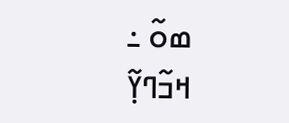ߘߋ߬ ߸ ߞߏ߬ߣߌ߲߬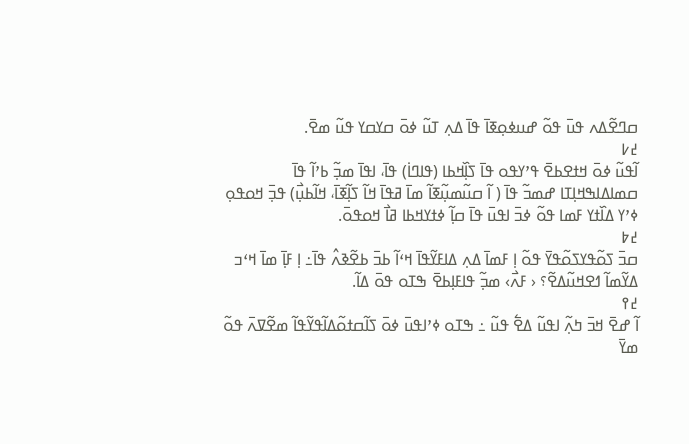ߛߣߐ߬ߡߍ ߟߎ߫ ߟߋ߬ ߝߎߦߋ߲ߧߊ߫ ߟߊ߫ ߡߍ߲ ߠߎ߬ ߦߋ߫ ߛߌߛߌ ߟߎ߬ ߘߐ߫.
߄߇
ߊ߬ߟߎ߬ ߦߋ߫ ߞߙߐߕߐ߫ ߟߴߌߟߋ ߟߊ߫ ߖߊ߲߰ߞߕߊ (ߟߊߣߊ߭) ߟߊ߫، ߊߟߊ߫ ߘߏ߲߬ ߕߴߊ߬ ߟߊ߫ ߛߘߊߡߊߒߞߊ߲ߠߊ ߝߘߏ߬ ߟߊ߫ ( ߊ߬ ߛߎ߬ߘߎ߲߬ߧߊ߬ ߘߊ߫ ߥߟߊ߫ ߞߊ߬ ߖߊ߲߬ߧߊ߫، ߞߊ߬ߕߎ߲߯) ߟߏ߲߫ ߞߋߟߋ߲ ߦߴߌ ߡߊ߰ߙߌ ߓߘߊ ߟߋ߬ ߦߏ߫ ߊߟߎ߫ ߟߊ߫ ߛߊ߲߬ ߦߙߌߞߕߊ ߥߊ߯ ߞߋߟߋ߫.
߄߈
ߛߏ߫ ߖߋ߬ߟߌߖߋ߬ߟߌ߫ ߟߋ߬ ߊ߲ ߓߘߊ߫ ߡߍ߲ ߡߊߓߌ߬ߟߊ߫ ߞߵߊ߬ ߕߏ߫ ߕߐ߬ߢߍ߮ ߟߊ߫߸ ߊ߲ ߓߊ߲߫ ߘߊ߫ ߞߵߏ ߡߌ߬ߘߊ߬ ߗߐߞߎ߬ߡߐ߬؟ ‹ ߓߍ߯› ߘߏ߲߬ ߟߊߓߊ߲ߕߐ߫ ߒߠߋ ߟߋ߫ ߡߊ߬.
߄߉
ߊ߬ ߝߐ߫ ߞߏ߫ ߤߍ߲߬ ߊߟߎ߬ ߡߐ߱ ߟߎ߬ ߸ ߒߠߋ ߦߴߊߟߎ߫ ߦߋ߫ ߖߊ߬ߛߙߋ߬ߡߊ߬ߟߌ߬ߟߊ߬ ߘߐ߬ߜߍ߫ ߟߋ߬ ߘߌ߫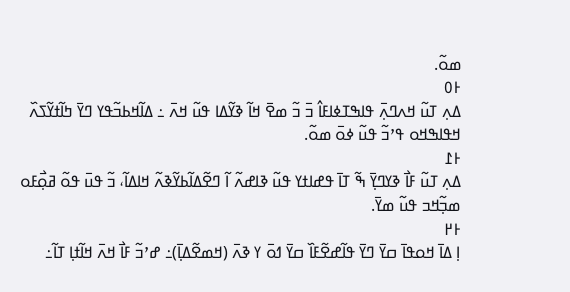ߘߋ߬.
߅߀
ߡߍ߲ ߠߎ߬ ߞߍߣߍ߲߫ ߟߊߒߠߦߊߓߊ߮ ߏ߫ ߏ߬ ߘߐ߫ ߞߊ߬ ߢߌ߬ߡߊ ߟߎ߬ ߞߍ߫ ߸ ߡߊ߬ߞߕߏ߬ߟߌ ߣߌ߫ ߤߊ߬ߙߌ߬ߖߍ߰ ߞߟߊߒߞߋ ߟߴߏ߬ ߟߎ߬ ߦߋ߫ ߘߋ߬.
߅߁
ߡߍ߲ ߠߎ߬ ߓߊ߯ ߢߌߣߌ߲߫ ߒ߬ ߠߊ߫ ߟߝߊߙߌ ߟߎ߬ ߢߊߝߍ߬ ߊ߬ ߣߐ߬ߡߊ߬ߕߌ߬ߢߍ߬ ߞߊߡߊ߬، ߏ߬ ߟߎ߫ ߟߋ߬ ߥߋ߲߯ߓߋ ߘߏ߲߬ߞߏ ߟߎ߬ ߘߌ߫.
߅߂
ߊ߲ ߡߊ߫ ߞߋߟߊ߫ ߛߌ߫ ߣߌ߫ ߟߊ߬ߝߐ߬ߓߊ߰ ߛߌ߫ ߗߋ߫ ߌ ߢߍ߫ (ߞߘߐ߬ߡߊ߲߫)߸ ߝߴߏ߬ ߓߊ߯ ߞߍ߫ ߞߊ߬ߙߊ߲ ߠߊ߬߸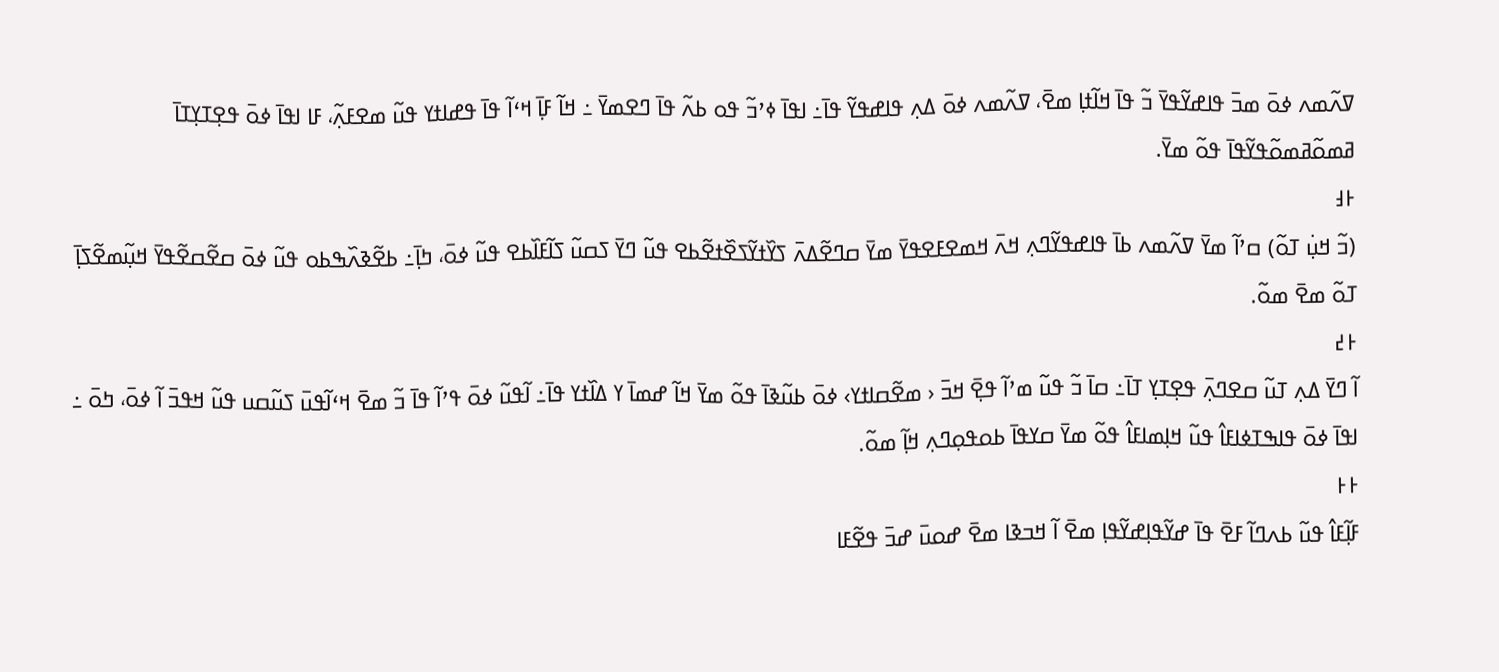ߜߍ߬ߘߍ ߦߋ߫ ߘߏ߫ ߟߊߝߌ߬ߟߌ߫ ߏ߬ ߟߊ߫ ߞߊ߬ߙߊ߲ ߘߐ߫، ߜߍ߬ߘߍ ߦߋ߫ ߡߍ߲ ߟߊߝߟߌ߬ ߟߊ߫߸ ߊߟߊ߫ ߦߴߏ߬ ߟߋ ߕߍ߬ ߟߊ߫ ߣߐߘߌ߫ ߸ ߞߊ߬ ߓߊ߲߫ ߞߵߊ߬ ߟߊ߫ ߟߝߊߙߌ ߟߎ߬ ߘߐߓߍ߲߬، ߓߊ ߊߟߊ߫ ߦߋ߫ ߟߐ߲ߠߌ߲ߠߊ߫ ߥߘߋ߬ߥߘߋ߬ߟߌ߬ߟߊ߫ ߟߋ߬ ߘߌ߫.
߅߃
(ߏ߬ ߞߎ߲߭ ߠߋ߬) ߛߴߊ߬ ߘߌ߫ ߜߍ߬ߘߍ ߕߊ߫ ߟߊߝߟߌ߬ߣߍ߲ ߞߍ߫ ߞߘߐߓߐߟߌ߫ ߘߌ߫ ߛߣߐ߬ߡߍ߫ ߖߌ߰ߙߌ߬ߖߐ߰ߙߐ߬ߕߐ ߟߎ߬ ߣߌ߫ ߖߛߎ߬ ߖߊ߬ߓߊ߰ߕߐ ߟߎ߬ ߦߋ߫، ߤߊ߲߫߸ ߕߐ߬ߢߍ߰ߒߕߋ ߟߎ߬ ߦߋ߫ ߛߐ߬ߛߐ߬ߟߌ߫ ߞߎ߲߬ߘߐ߬ߖߊ߲߫ ߠߋ߬ ߘߐ߫ ߘߋ߬.
߅߄
ߊ߬ ߣߌ߫ ߡߍ߲ ߠߎ߬ ߛߐߣߍ߲߫ ߟߐ߲ߠߌ߲ ߠߊ߫߸ ߛߊ߫ ߏ߬ ߟߎ߬ ߘߴߊ߬ ߟߐ߲߫ ߞߏ߫ ‹ ߘߐ߬ߛߊߙߌ› ߦߋ߫ ߕߎ߬ߢߊ߫ ߟߋ߬ ߘߌ߫ ߞߊ߬ ߝߘߊ߫ ߌ ߡߊ߰ߙߌ ߟߊ߫߸ ߊ߬ߟߎ߬ ߦߋ߫ ߟߴߊ߬ ߟߊ߫ ߏ߬ ߘߐ߫ ߞߵߊ߬ߟߎ߫ ߖߎ߬ߛߎ ߟߎ߬ ߞߟߏ߫ ߊ߬ ߦߋ߫، ߤߋ߫ ߸ ߊߟߊ߫ ߦߋ߫ ߟߊߒߠߦߊߓߊ߮ ߟߎ߬ ߞߊ߲ߘߊߓߊ߮ ߟߋ߬ ߘߌ߫ ߛߌߟߊ߫ ߕߋߟߋ߲ߣߍ߲ ߞߊ߲߬ ߘߋ߬.
߅߅
ߓߊ߲߬ߓߊ߮ ߟߎ߬ ߕߍߣߊ߬ ߓߐ߫ ߟߊ߫ ߝߌ߬ߟߊ߲ߝߌ߬ߟߊ߲ ߘߐ߫ ߊ߬ ߞߏߢߊ ߘߐ߫ ߝߋߎ߫ ߝߏ߫ ߟߐ߬ߓߊ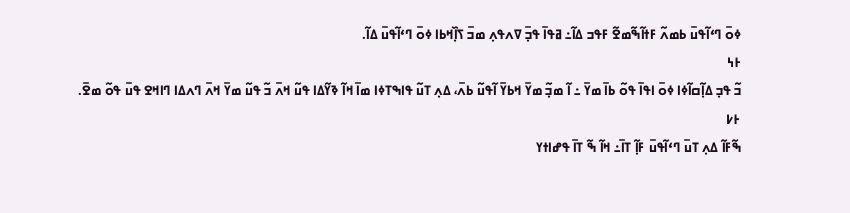ߦߋ߫ ߣߵߊ߬ߟߎ߫ ߕߘߍ߬ ߓߙߊ߬ߒ߬ߘߐ߬ ߓߟߏ ߡߊ߬߸ ߥߟߊ߫ ߟߏ߲߫ ߜߍߟߍ߲ ߘߏ߫ ߖߊ߲߰ߞߕߊ ߦߋ߫ ߣߵߊ߬ߟߎ߫ ߡߊ߬.
߅߆
ߏ߬ ߟߏ߲ ߡߊ߲߬ߛߊ߬ߦߊ ߦߋ߫ ߊߟߊ߫ ߟߋ߬ ߕߊ߫ ߘߌ߫ ߸ ߊ߬ ߘߏ߲߬ ߘߌ߫ ߞߕߌ߫ ߊ߬ߟߎ߬ ߕߍ߫، ߡߍ߲ ߠߎ߬ ߟߊߒߠߦߊ ߘߊ߫ ߞߊ߬ ߢߌ߬ߡߊ ߟߎ߬ ߞߍ߫ ߏ߬ ߟߎ߬ ߘߌ߫ ߞߍ߫ ߣߍߡߊ ߣߊߞߐ ߟߎ߫ ߟߋ߬ ߘߐ߫.
߅߇
ߒ߬ߓߊ߬ ߡߍ߲ ߠߎ߫ ߣߵߊ߬ߟߎ߫ ߓߊ߲߬ ߠߊ߫߸ ߞߊ߬ ߒ߬ ߠߊ߫ ߟߝߊߙߌ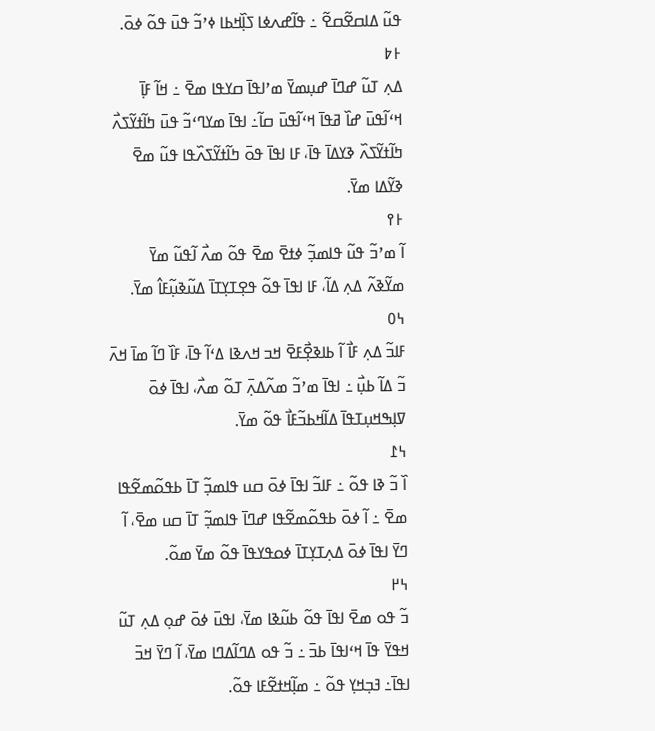ߟߎ߬ ߡߊߛߐ߬ߛߐ߬ ߸ ߟߊ߬ߝߍߦߊ ߖߊ߲߰ߞߕߊ ߦߴߏ߬ ߟߎ߫ ߟߋ߬ ߦߋ߫.
߅߈
ߡߍ߲ ߠߎ߬ ߝߣߊ߫ ߝߎ߲ߘߌ߫ ߘߴߊߟߊ߫ ߛߌߟߊ ߘߐ߫ ߸ ߞߊ߬ ߓߊ߲߫ ߞߵߊ߬ߟߎ߫ ߝߊ߰ ߥߟߊ߫ ߞߵߊ߬ߟߎ߫ ߛߊ߬߸ ߊߟߊ߫ ߘߌߣߵߏ߬ ߟߎ߫ ߤߊ߬ߙߌ߬ߖߍ߯ ߤߊ߬ߙߌ߬ߖߍ߰ ߢߌߡߊ߫ ߟߊ߫، ߓߊ ߊߟߊ߫ ߟߋ߫ ߤߊ߬ߙߌ߬ߖߍ߰ߟߊ ߟߎ߬ ߘߐ߫ ߢߌ߬ߡߊ ߘߌ߫.
߅߉
ߊ߬ ߘߴߏ߬ ߟߎ߬ ߟߊߘߏ߲߬ ߦߙߐ߫ ߘߐ߫ ߟߋ߬ ߘߍ߯ ߊ߬ߟߎ߬ ߘߌ߫ ߘߌ߬ߢߍ߬ ߡߍ߲ ߡߊ߬، ߓߊ ߊߟߊ߫ ߟߋ߬ ߟߐ߲ߠߌ߲ߠߊ߫ ߡߎ߬ߢߎ߲߬ߓߊ߮ ߘߌ߫.
߆߀
ߓߊߏ߬ ߡߍ߲ ߓߊ߯ ߊ߬ ߕߊߢߐ߲߯ߓߐ߫ ߞߏ ߞߍߢߊ ߡߵߊ߬ ߟߊ߫، ߓߊ߰ ߣߊ߬ ߘߊ߫ ߞߍ߫ ߏ߬ ߡߊ߬ ߕߎ߲߯ ߸ ߊߟߊ߫ ߘߴߏ߬ ߘߍ߬ߡߍ߲߫ ߠߋ߬ ߘߍ߯، ߊߟߊ߫ ߦߋ߫ ߜߊ߲ߒߞߎ߲ߠߟߊ߫ ߡߊ߬ߞߕߏ߬ߓߊ߯ ߟߋ߬ ߘߌ߫.
߆߁
ߊ߰ ߏ߬ ߢߊ ߟߋ߬ ߸ ߓߊߏ߬ ߊߟߊ߫ ߦߋ߫ ߛߎ ߟߊߘߏ߲߬ ߠߊ߫ ߕߟߋ߬ߘߐ߬ߟߊ ߘߐ߫ ߸ ߊ߬ ߦߋ߫ ߕߟߋ߬ߘߐ߬ߟߊ ߝߣߊ߫ ߟߊߘߏ߲߬ ߠߊ߫ ߛߎ ߘߐ߫، ߊ߬ ߣߌ߫ ߊߟߊ߫ ߦߋ߫ ߡߍ߲ߠߌ߲ߠߊ߫ ߦߋߟߌߟߊ߫ ߟߋ߬ ߘߌ߫ ߘߋ߬.
߆߂
ߏ߬ ߟߋ ߘߐ߫ ߊߟߊ߫ ߟߋ߬ ߕߎ߬ߢߊ ߘߌ߫، ߊߟߎ߫ ߦߋ߫ ߝߋ߲ ߡߍ߲ ߠߎ߬ ߞߟߌ߫ ߟߊ߫ ߞߵߊߟߊ߫ ߕߏ߫ ߸ ߏ߬ ߟߋ ߡߣߊ߬ߡߣߊ ߘߌ߫، ߊ߬ ߣߌ߫ ߞߏ߫ ߊߟߊ߫߸ ߔߏ߲ߞߌ߲ ߟߋ߬ ߸ ߘߊ߲߬ߞߙߐ߬ߓߊ ߟߋ߬.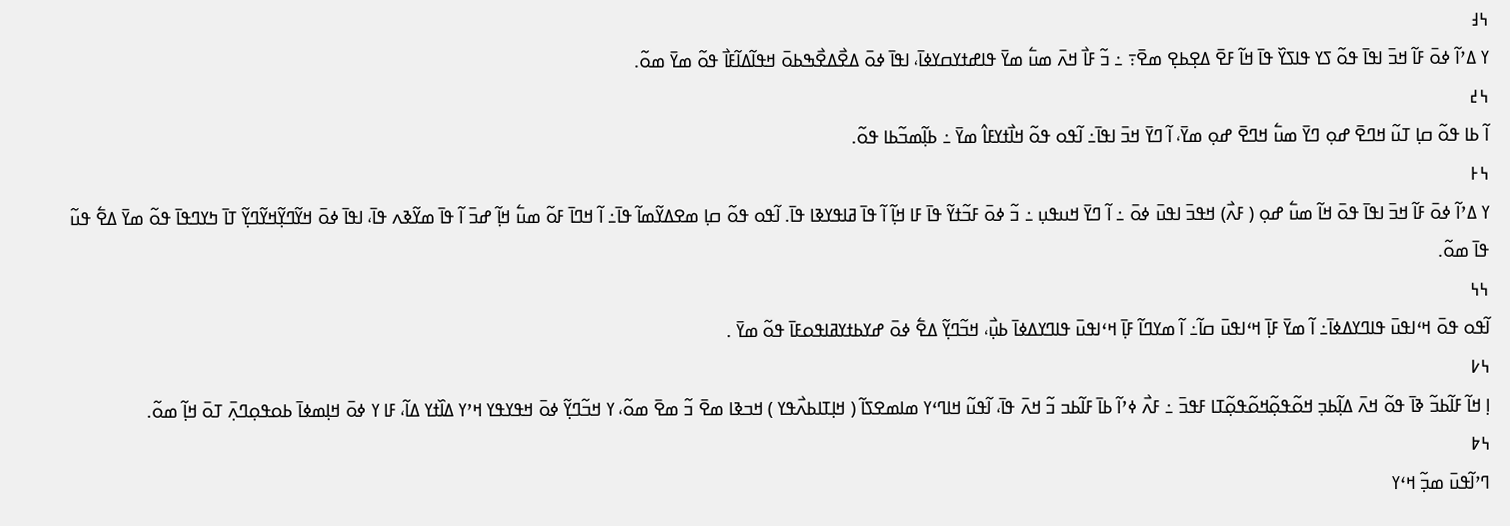߆߃
ߌ ߡߴߊ߬ ߦߋ߫ ߓߊ߬ ߞߏ߫ ߊߟߊ߫ ߟߋ߬ ߖߌ ߟߊߖߌ߰ ߟߊ߫ ߞߊ߬ ߓߐ߫ ߡߐ߲ߕߐ߲ ߘߐ߫߹ ߸ ߏ߬ ߓߊ߯ ߞߍ߫ ߘߎ߱ ߘߌ߫ ߟߊߝߙߌߛߌߦߊ߫، ߊߟߊ߫ ߦߋ߫ ߡߐ߯ߡߐ߯ߒߕߋ߫ ߞߟߊ߬ߡߊ߬ߓߊ߯ ߟߋ߬ ߘߌ߫ ߘߋ߬.
߆߄
ߊ߬ ߕߊ ߟߋ߬ ߛߊ߲ ߠߎ߬ ߞߣߐ߫ ߝߋ߲ ߣߌ߫ ߘߎ߱ ߞߣߐ߫ ߝߋ߲ ߘߌ߫، ߊ߬ ߣߌ߫ ߞߏ߫ ߊߟߊ߫߸ ߊ߬ߟߋ ߟߋ߬ ߞߊ߯ߙߌߓߊ߮ ߘߌ߫ ߸ ߕߊ߲߬ߘߏ߬ߕߊ ߟߋ߬.
߆߅
ߌ ߡߴߊ߬ ߦߋ߫ ߓߊ߬ ߞߏ߫ ߊߟߊ߫ ߟߋ߫ ߞߊ߬ ߘߎ߱ ߝߋ߲ ( ߓߍ߯) ߞߟߏ߫ ߊߟߎ߫ ߦߋ߫ ߸ ߊ߬ ߣߌ߫ ߞߎߟߎ߲ ߸ ߏ߬ ߦߋ߫ ߓߏ߬ߙߌ߬ ߟߊ߫ ߓߊ ߞߊ߲߬ ߊ߬ ߟߊ߫ ߥߊߟߌߢߊ ߟߊ߫. ߊ߬ߟߋ ߟߋ߬ ߛߊ߲ ߘߐߡߌ߬ߘߊ߬ ߟߊ߫߸ ߊ߬ ߞߣߊ߫ ߓߋ߬ ߘߎ߱ ߞߊ߲߬ ߝߏ߫ ߊ߬ ߟߊ߫ ߘߌ߬ߢߍ ߟߊ߫، ߊߟߊ߫ ߦߋ߫ ߞߌ߬ߣߌ߲߬ߞߌ߬ߣߌ߲߬ ߠߊ߫ ߤߌߣߟߊ߫ ߟߋ߬ ߘߌ߫ ߡߐ߱ ߟߎ߬ ߟߊ߫ ߘߋ߬.
߆߆
ߊ߬ߟߋ ߟߋ߫ ߞߵߊߟߎ߫ ߟߊߣߌߡߦߊ߫߸ ߊ߬ ߘߌ߫ ߓߊ߲߫ ߞߵߊߟߎ߫ ߛߊ߬߸ ߊ߬ ߘߌߣߊ߬ ߓߊ߲߫ ߞߵߊߟߎ߫ ߟߊߣߌߡߦߊ߫ ߕߎ߲߯، ߞߏ߬ߣߌ߲߬ ߡߐ߱ ߦߋ߫ ߝߌߕߙߌߥߊߟߋߓߊ߫ ߟߋ߬ ߘߌ߫ .
߆߇
ߊ߲ ߞߊ߬ ߓߊ߬ߕߏ߬ ߢߊ߫ ߟߋ߬ ߞߍ߫ ߡߊ߲߬ߕߏ߲ ߞߋ߬ߟߋ߲߬ߞߋ߬ߟߋ߲߬ߠߊ ߓߟߏ߫ ߸ ߓߍ߯ ߦߴߊ߬ ߕߊ߫ ߓߊ߬ߕߏ ߏ߬ ߞߍ߫ ߟߊ߫، ߊ߬ߟߎ߬ ߞߊߣߵߌ ߘߊߘߐߖߊ߬ ( ߞߊ߲ߠߊߕߍ߯ߟߌ ) ߞߏߢߊ ߘߐ߫ ߏ߬ ߘߐ߫ ߘߋ߬، ߌ ߞߏ߬ߣߌ߲߬ ߦߋ߫ ߞߟߌߟߌ ߞߴߌ ߡߊ߰ߙߌ ߡߊ߬، ߓߊ ߌ ߦߋ߫ ߞߊ߲ߘߦߊ߫ ߕߋߟߋ߲ߣߍ߲߫ ߠߋ߫ ߞߊ߲߬ ߘߋ߬.
߆߈
ߣߴߊ߬ߟߎ߫ ߘߏ߲߬ ߞߵߌ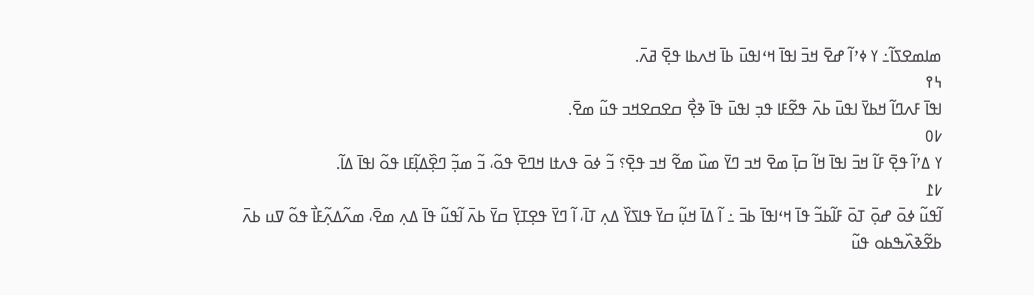ߘߊߘߐߖߊ߬߸ ߌ ߦߴߊ߬ ߝߐ߫ ߞߏ߫ ߊߟߊ߫ ߞߵߊߟߎ߫ ߕߊ߫ ߞߍߕߊ ߟߐ߲߫ ߥߍ߫.
߆߉
ߊߟߊ߫ ߓߍߣߊ߬ ߞߕߌ߫ ߊߟߎ߫ ߕߍ߫ ߟߐ߬ߓߊ ߟߏ߲ ߊߟߎ߫ ߟߊ߫ ߢߐ߲߯ ߛߐߛߐߞߏ ߟߎ߬ ߘߐ߫.
߇߀
ߌ ߡߴߊ߬ ߟߐ߲߫ ߓߊ߬ ߞߏ߫ ߊߟߊ߫ ߞߊ߬ ߛߊ߲߫ ߘߐ߫ ߞߏ ߣߌ߫ ߘߎ߰ ߘߐ߬ ߞߏ ߟߐ߲߫؟ ߏ߬ ߦߋ߫ ߟߍߙߊ ߞߣߐ߫ ߟߋ߬، ߏ߬ ߘߏ߲߬ ߣߐ߲߰ߡߊ߲߬ߓߊ ߟߋ߬ ߊߟߊ߫ ߡߊ߬.
߇߁
ߊ߬ߟߎ߬ ߦߋ߫ ߝߋ߲߫ ߠߋ߫ ߓߊ߬ߕߏ߬ ߟߊ߫ ߞߵߊߟߊ߫ ߕߏ߫ ߸ ߊ߬ ߡߊ߫ ߞߎ߲߬ ߛߌ߫ ߟߊߖߌ߰ ߡߍ߲ ߠߊ߫، ߊ߬ ߣߌ߫ ߟߐ߲ߠߌ߲߫ ߛߌ߫ ߕߍ߫ ߊ߬ߟߎ߬ ߟߊ߫ ߡߍ߲ ߘߐ߫، ߘߍ߬ߡߍ߲߬ߓߊ߯ ߟߋ߬ ߜߎ ߕߍ߫ ߕߐ߬ߢߍ߰ߒߕߋ ߟߎ߬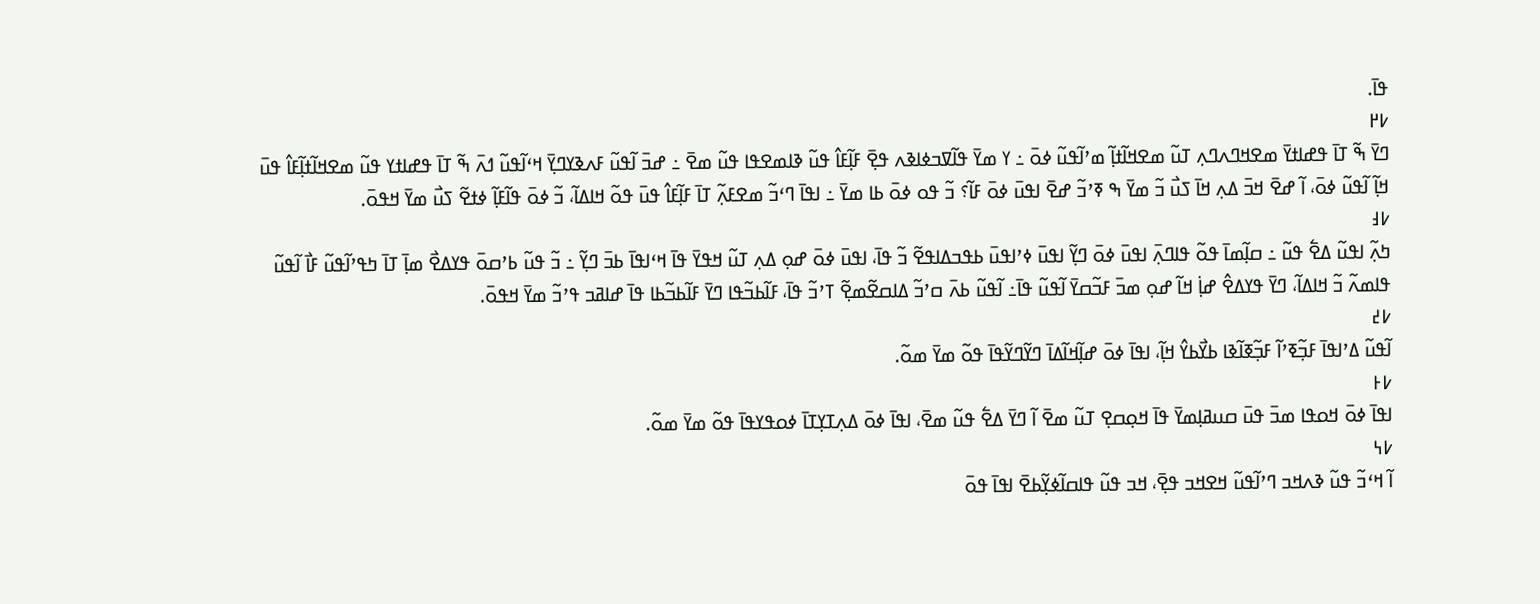ߟߊ߫.
߇߂
ߣߌ߫ ߒ߬ ߠߊ߫ ߟߝߊߙߌ߫ ߘߐߞߣߍߣߍ߲ ߠߎ߬ ߘߐߞߊ߬ߙߊ߲߬ ߘߴߊ߬ߟߎ߬ ߦߋ߫ ߸ ߌ ߘߌ߫ ߟߊ߬ߜߏߦߊߢߍ ߟߐ߲߫ ߓߊ߲߬ߓߊ߮ ߟߎ߬ ߢߊߘߐߟߊ ߟߎ߬ ߘߐ߫ ߸ ߝߏ߫ ߊ߬ߟߎ߬ ߓߍߢߌߣߌ߲߫ ߞߵߊ߬ߟߎ߬ ߗߍ߫ ߒ߬ ߠߊ߫ ߟߝߊߙߌ ߟߎ߬ ߘߐߞߊ߬ߙߊ߲߬ߓߊ߮ ߟߎ߫ ߞߊ߲߬ ߊ߬ߟߎ߬ ߦߋ߫، ߊ߬ ߝߐ߫ ߞߏ߫ ߡߍ߲ ߞߊ߫ ߖߎ߯ ߏ߬ ߘߌ߫ ߒ ߧߴߏ߬ ߝߐ߫ ߊߟߎ߫ ߦߋ߫ ߓߊ߬؟ ߏ߬ ߟߋ ߦߋ߫ ߕߊ ߘߌ߫ ߸ ߊߟߊ߫ ߣߵߏ߬ ߘߐߓߍ߲߬ ߠߊ߫ ߓߊ߲߬ߓߊ߮ ߟߎ߫ ߟߋ߬ ߞߊߡߊ߬، ߏ߬ ߦߋ߫ ߟߊ߬ߓߊ߲߬ ߦߙߐ߬ ߖߎ߯ ߘߌ߫ ߞߟߋ߫.
߇߃
ߤߍ߲߬ ߊߟߎ߬ ߡߐ߱ ߟߎ߬ ߸ ߛߊ߲߬ߘߊ߫ ߟߋ߬ ߟߊߣߍ߲߫ ߊߟߎ߫ ߦߋ߫ ߣߌ߲߬ ߊߟߎ߫ ߦߴߊߟߎ߫ ߕߟߏߡߊߟߐ߬ ߏ߬ ߟߊ߫، ߊߟߎ߫ ߦߋ߫ ߝߋ߲ ߡߍ߲ ߠߎ߬ ߞߟߌ߫ ߟߊ߫ ߞߵߊߟߊ߫ ߕߏ߫ ߣߌ߲߬ ߸ ߏ߬ ߟߎ߬ ߕߴߛߋ߫ ߟߌߡߐ߯ ߘߊ߲߫ ߠߊ߫ ߤߟߴߊ߬ߟߎ߬ ߓߊ߯ ߊ߬ߟߎ߬ ߟߊߘߍ߬ ߏ߬ ߞߊߡߊ߬، ߣߌ߫ ߟߌߡߐ߮ ߝߊ߲߭ ߞߊ߬ ߝߋ߲ ߘߏ߫ ߓߏ߬ߛߌ߫ ߊ߬ߟߎ߬ ߟߊ߫߸ ߊ߬ߟߎ߬ ߕߍ߫ ߛߴߏ߬ ߡߊߛߐ߬ߘߐ߲߬ ߠߴߏ߬ ߟߊ߫، ߓߊ߬ߕߏ߬ߟߊ ߣߌ߫ ߓߊ߬ߕߏ߬ߕߊ ߟߊ߫ ߝߊߥߏ ߟߴߏ߬ ߘߌ߫ ߞߟߋ߫.
߇߄
ߊ߬ߟߎ߬ ߡߴߊߟߊ߫ ߓߏ߲߬ߧߴߊ߬ ߓߏ߲߬ߧߊ߬ߢߊ ߕߌ߯ߕߌ߮ ߞߊ߲߬، ߊߟߊ߫ ߦߋ߫ ߝߊ߲߬ߞߊ߬ߡߊ߫ ߣߌ߬ߣߌ߬ߟߊ߫ ߟߋ߬ ߘߌ߫ ߘߋ߬.
߇߅
ߊߟߊ߫ ߦߋ߫ ߞߋߟߊ ߘߏ߫ ߟߎ߫ ߛߎߥߊ߲ߘߌ߫ ߟߊ߫ ߞߋ߲ߛߐ߲ ߠߎ߬ ߘߐ߫ ߊ߬ ߣߌ߫ ߡߐ߱ ߟߎ߬ ߘߐ߫، ߊߟߊ߫ ߦߋ߫ ߡߍ߲ߠߌ߲ߠߊ߫ ߦߋߟߌߟߊ߫ ߟߋ߬ ߘߌ߫ ߘߋ߬.
߇߆
ߊ߬ ߞߵߏ߬ ߟߎ߬ ߢߍߞߏ ߣߴߊ߬ߟߎ߬ ߞߐߞߏ ߟߐ߲߫، ߞߏ ߟߎ߬ ߟߊߛߊ߬ߦߌ߲߬ߕߐ߫ ߊߟߊ߫ ߟߋ߫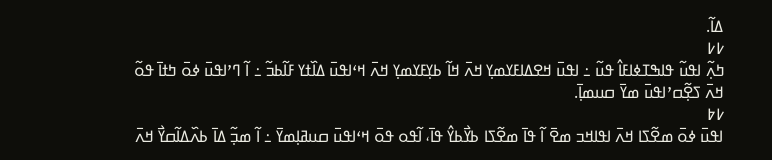ߡߊ߬.
߇߇
ߤߍ߲߬ ߊߟߎ߬ ߟߊߒߠߦߊߓߊ߮ ߟߎ߬ ߸ ߊߟߎ߫ ߞߐߡߊߓߌߘߌ߲ ߞߍ߫ ߞߊ߬ ߕߌ߲ߓߌߘߌ߲ ߞߍ߫ ߞߵߊߟߎ߫ ߡߊ߰ߙߌ ߓߊ߬ߕߏ߬ ߸ ߊ߬ ߣߴߊߟߎ߫ ߦߋ߫ ߤߙߊ߫ ߟߋ߬ ߞߍ߫ ߖߐ߲߬ߛߴߊߟߎ߫ ߘߌ߫ ߛߎߘߊ߲߫.
߇߈
ߊߟߎ߫ ߦߋ߫ ߘߐ߬ߖߊ ߞߍ߫ ߊߟߊߞߏ ߘߐ߫ ߊ߬ ߟߊ߫ ߘߐ߬ߖߊ ߕߌ߯ߕߌ߮ ߟߊ߫، ߊ߬ߟߋ ߟߋ߫ ߞߵߊߟߎ߫ ߛߎߥߊ߲ߘߌ߫ ߸ ߊ߬ ߘߏ߲߬ ߡߊ߫ ߕߍ߰ߡߊ߬ߛߌ߯ ߞߍ߫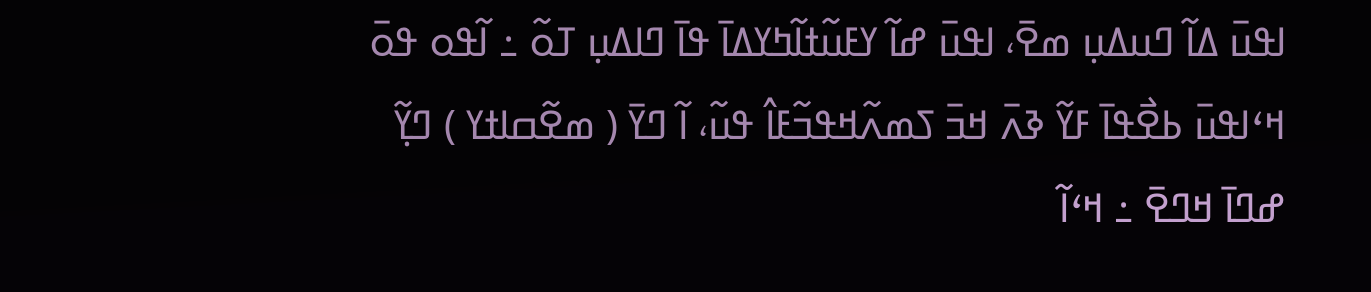ߊߟߎ߫ ߡߊ߬ ߣߎߡߎ߲ ߘߐ߫، ߊߟߎ߫ ߝߊ߬ ߌߓߎ߬ߙߊ߬ߤߌߡߊ߫ ߟߊ߫ ߣߊߡߎ߲ ߠߋ߬ ߸ ߊ߬ߟߋ ߟߋ߫ ߞߵߊߟߎ߫ ߕߐ߯ߟߊ߫ ߓߌ߬ ߢߍ߫ ߞߏ߫ ߖߘߍ߬ߞߟߏ߬ߓߊ߮ ߟߎ߬، ߊ߬ ߣߌ߫ ( ߘߐ߬ߛߊߙߌ ) ߣߌ߲߬ ߝߣߊ߫ ߞߣߐ߫ ߸ ߞߵߊ߬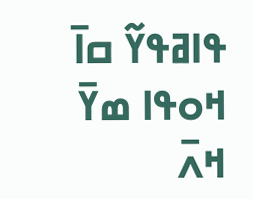ߟߊߥߟߌ߬ ߛߊ߫ ߞߋߟߊ ߘߌ߫ ߞߍ߫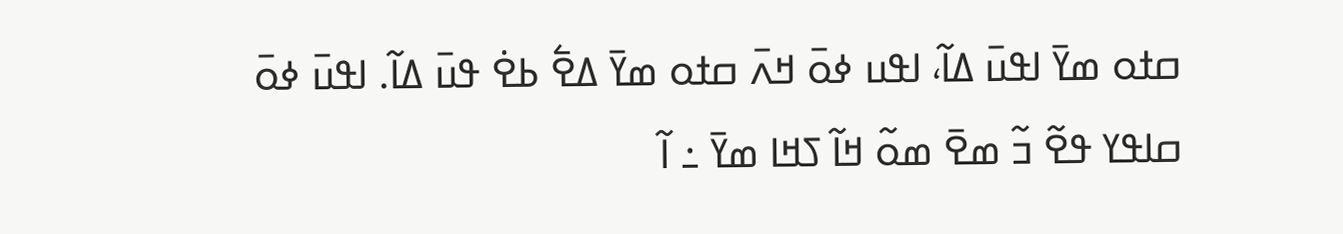ߛߙߋ ߘߌ߫ ߊߟߎ߫ ߡߊ߬، ߊߟߎ ߦߋ߫ ߞߍ߫ ߛߙߋ ߘߌ߫ ߡߐ߱ ߕߐ߭ ߟߎ߫ ߡߊ߬. ߊߟߎ߫ ߦߋ߫ ߛߊߟߌ ߟߐ߬ ߏ߬ ߘߐ߫ ߘߋ߬ ߞߊ߬ ߖߞߊ ߘߌ߫ ߸ ߊ߬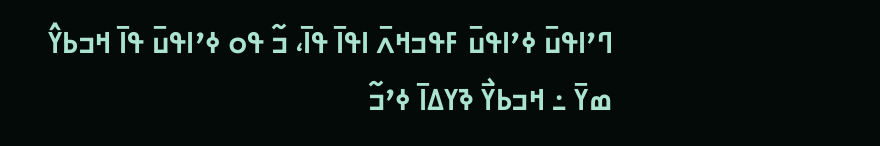ߣߴߊߟߎ߫ ߦߴߊߟߎ߫ ߓߟߏߞߍ߫ ߊߟߊ߫ ߟߊ߫، ߏ߬ ߟߋ ߦߴߊߟߎ߫ ߟߊ߫ ߞߏߕߌ߮ ߘߌ߫ ߸ ߞߏߕߌ߯ ߢߌߡߊ߫ ߦߴߏ߬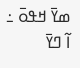ߘߌ߫ ߞߟߋ߫ ߸ ߊ߬ ߣߌ߫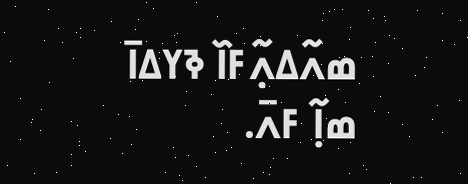ߘߍ߬ߡߍ߲߬ߓߊ߰ ߢߌߡߊ߫ ߘߊ߲߬ ߓߍ߫.